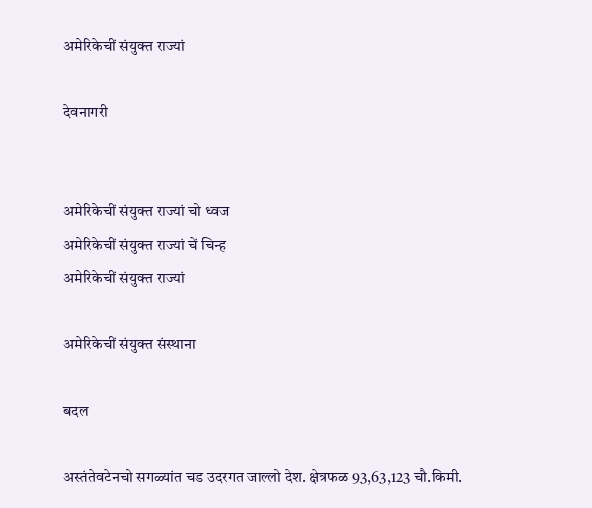अमेरिकेचीं संयुक्त राज्यां

देवनागरी


अमेरिकेचीं संयुक्त राज्यां चो ध्वज
अमेरिकेचीं संयुक्त राज्यां चें चिन्ह
अमेरिकेचीं संयुक्त राज्यां

अमेरिकेचीं संयुक्त संस्थाना

बदल

अस्तंतेवटेनचो सगळ्यांत चड उदरगत जाल्लो देश. क्षेत्रफळ 93,63,123 चौ.किमी.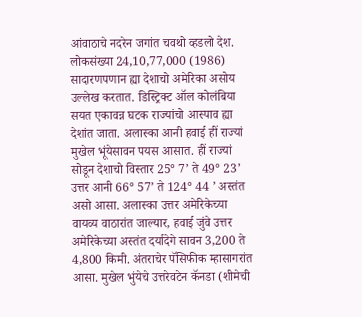आंवाठाचे नदरेन जगांत चवथो व्हडलो देश. लोकसंख्या 24,10,77,000 (1986) सादारणपणान ह्या देशाचो अमेरिका असोय उल्लेख करतात. डिस्ट्रिक्ट ऑल कोलंबिया सयत एकावन्न घटक राज्यांचो आस्पाव ह्या देशांत जाता. अलास्का आनी हवाई हीं राज्यां मुखेल भूंयेसावन पयस आसात. हीं राज्यां सोडून देशाचो विस्तार 25° 7’ ते 49° 23’ उत्तर आनी 66° 57’ ते 124° 44 ’ अस्तंत असो आसा. अलास्का उत्तर अमेरिकेच्या वायव्य वाठारांत जाल्यार, हवाई जुंवे उत्तर अमेरिकेच्या अस्तंत दर्यादेगे सावन 3,200 ते 4,800 किमी. अंतराचेर पॅसिफीक म्हासागरांत आसा. मुखेल भुंयेचे उत्तरेवटेन कॅनडा (शीमेची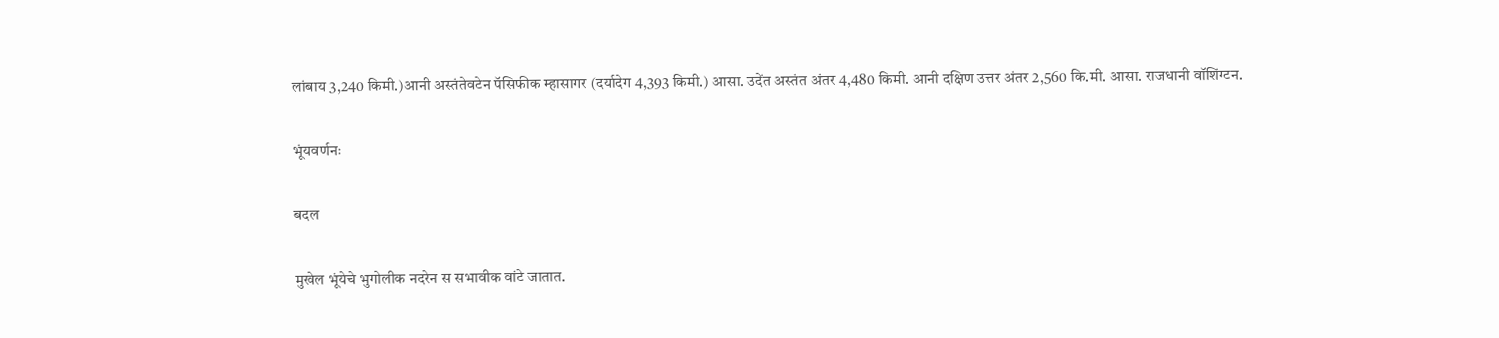लांबाय 3,240 किमी.)आनी अस्तंतेवटेन पॅसिफीक म्हासागर (दर्यादेग 4,393 किमी.) आसा. उदेंत अस्तंत अंतर 4,480 किमी. आनी दक्षिण उत्तर अंतर 2,560 कि.मी. आसा. राजधानी वॉशिंग्टन.

भूंयवर्णनः

बदल

मुखेल भूंयेचे भुगोलीक नदरेन स सभावीक वांटे जातात.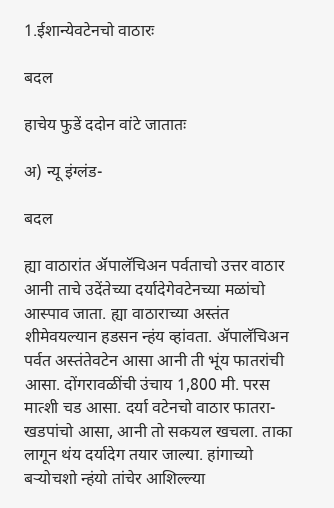1.ईशान्येवटेनचो वाठारः

बदल

हाचेय फुडें ददोन वांटे जातातः

अ) न्यू इंग्लंड-

बदल

ह्या वाठारांत ॲपालॅचिअन पर्वताचो उत्तर वाठार आनी ताचे उदेंतेच्या दर्यादेगेवटेनच्या मळांचो आस्पाव जाता. ह्या वाठाराच्या अस्तंत शीमेवयल्यान हडसन न्हंय व्हांवता. ॲपालॅचिअन पर्वत अस्तंतेवटेन आसा आनी ती भूंय फातरांची आसा. दोंगरावळींची उंचाय 1,800 मी. परस मात्शी चड आसा. दर्या वटेनचो वाठार फातरा-खडपांचो आसा, आनी तो सकयल खचला. ताका लागून थंय दर्यादेग तयार जाल्या. हांगाच्यो बऱ्योचशो न्हंयो तांचेर आशिल्ल्या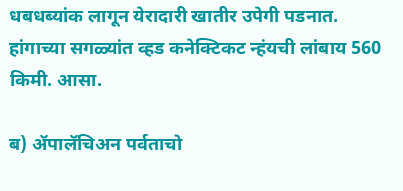धबधब्यांक लागून येरादारी खातीर उपेगी पडनात. हांगाच्या सगळ्यांत व्हड कनेक्टिकट न्हंयची लांबाय 560 किमी. आसा.

ब) ॲपालॅचिअन पर्वताचो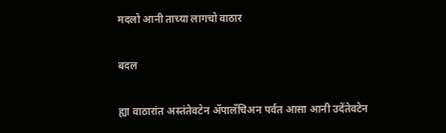मदलो आनी ताच्या लागचो वाठार

बदल

ह्या वाठारांत अस्तंतेवटेन ॲपालॅचिअन पर्वत आसा आनी उदेंतेवटेन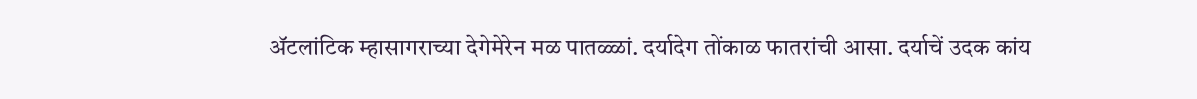ॲटलांटिक म्हासागराच्या देगेमेरेन मळ पातळ्ळां. दर्यादेग तोंकाळ फातरांची आसा. दर्याचें उदक कांय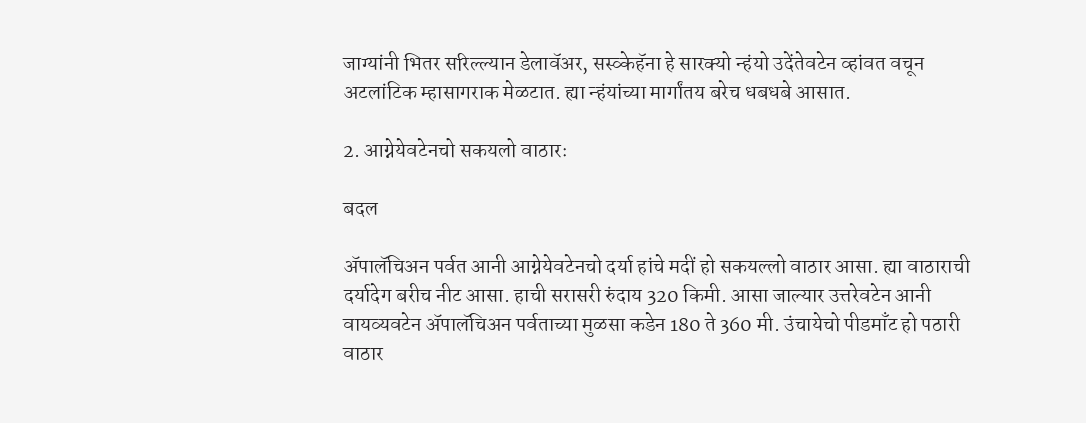जाग्यांनी भितर सरिल्ल्यान डेलावॅअर, सस्व्केहॅना हे सारक्यो न्हंयो उदेंतेवटेन व्हांवत वचून अटलांटिक म्हासागराक मेळटात. ह्या न्हंयांच्या मार्गांतय बरेच धबधबे आसात.

2. आग्नेयेवटेनचो सकयलो वाठारः

बदल

ॲपालॅचिअन पर्वत आनी आग्नेयेवटेनचो दर्या हांचे मदीं हो सकयल्लो वाठार आसा. ह्या वाठाराची दर्यादेग बरीच नीट आसा. हाची सरासरी रुंदाय 320 किमी. आसा जाल्यार उत्तरेवटेन आनी वायव्यवटेन ॲपालॅचिअन पर्वताच्या मुळसा कडेन 180 ते 360 मी. उंचायेचो पीडमाँट हो पठारी वाठार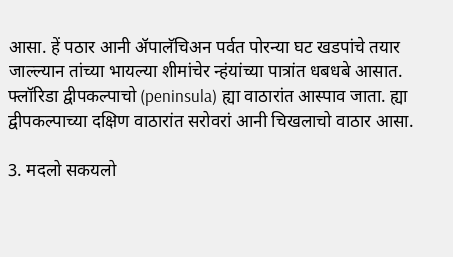आसा. हें पठार आनी ॲपालॅचिअन पर्वत पोरन्या घट खडपांचे तयार जाल्ल्यान तांच्या भायल्या शीमांचेर न्हंयांच्या पात्रांत धबधबे आसात. फ्लॉरिडा द्वीपकल्पाचो (peninsula) ह्या वाठारांत आस्पाव जाता. ह्या द्वीपकल्पाच्या दक्षिण वाठारांत सरोवरां आनी चिखलाचो वाठार आसा.

3. मदलो सकयलो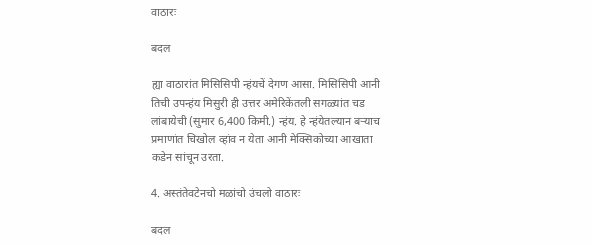वाठारः

बदल

ह्या वाठारांत मिसिसिपी न्हंयचें देगण आसा. मिसिसिपी आनी तिची उपन्हंय मिसुरी ही उत्तर अमेरिकेंतली सगळ्यांत चड लांबायेची (सुमार 6,400 किमी.) न्हंय. हे न्हंयेतल्यान बऱ्याच प्रमाणांत चिखोल व्हांव न येता आनी मेक्सिकोच्या आखाता कडेन सांचून उरता.

4. अस्तंतेवटेनचो मळांचो उंचलो वाठारः

बदल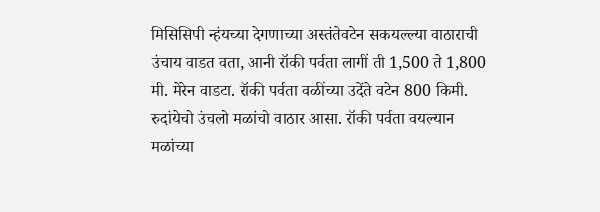मिसिसिपी न्हंयच्या देगणाच्या अस्तंतेवटेन सकयल्ल्या वाठाराची उंचाय वाडत वता, आनी रॉकी पर्वता लागीं ती 1,500 ते 1,800 मी. मेरेन वाडटा. रॉकी पर्वता वळींच्या उदेंते वटेन 800 किमी. रुदांयेचो उंचलो मळांचो वाठार आसा. रॉकी पर्वता वयल्यान मळांच्या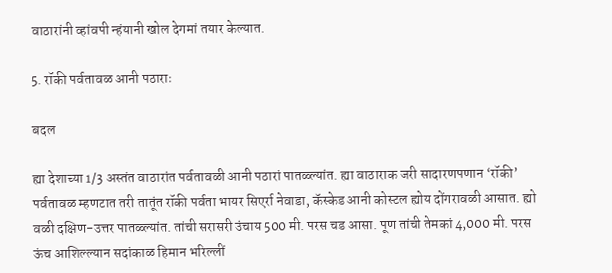वाठारांनी व्हांवपी न्हंयानी खोल देगमां तयार केल्यात.

5. रॉकी पर्वतावळ आनी पठाराः

बदल

ह्या देशाच्या 1/3 अस्तंत वाठारांत पर्वतावळी आनी पठारां पातळ्ल्यांत. ह्या वाठाराक जरी सादारणपणान ‘रॉकी’ पर्वतावळ म्हणटात तरी तातूंत रॉकी पर्वता भायर सिएर्रा नेवाडा, कॅस्केड आनी कोस्टल ह्योय दोंगरावळी आसात. ह्यो वळी दक्षिण-उत्तर पातळ्ल्यांत. तांची सरासरी उंचाय 500 मी. परस चड आसा. पूण तांची तेमकां 4,000 मी. परस ऊंच आशिल्ल्यान सदांकाळ हिमान भरिल्लीं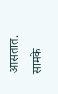आसतात. सामके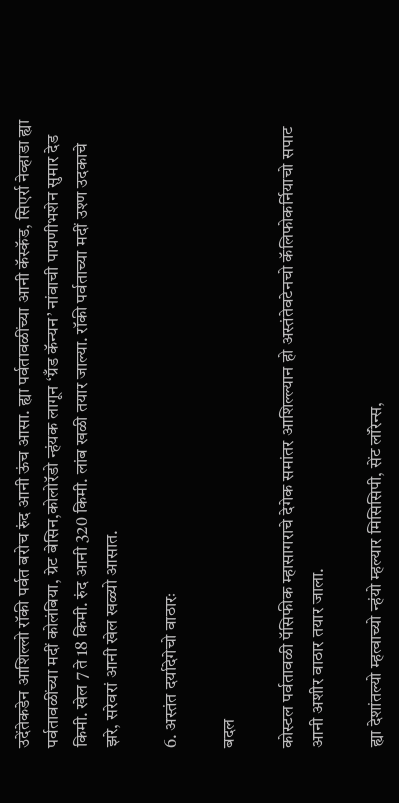उदेंतेकडेन आशिल्लो रॉकी पर्वत बरोच रुंद आनी ऊंच आसा. ह्या पर्वतावळींच्या आनी कॅस्कॅड, सिएर्रा नेव्हाडा ह्या पर्वतावळींच्या मदीं कोलंबिया, ग्रेट बेसिन,कोलोरॅडो न्हंयक लागून ‘ग्रँड कॅन्यन’ नांवाची पायणीभशेन सुमार देड किमी. खेल 7 ते 18 किमी. रुंद आनी 320 किमी. लांब खळी तयार जाल्या. रॉकी पर्वताच्या मदीं उश्ण उदकाचे झरे, सरेवरां आनी खेल खळ्यो आसात.

6. अस्तंत दर्यादेगेचो वाठारः

बदल

कोस्टल पर्वतावळी पॅसिफीक म्हासागराचे देगेक समांतर आशिल्ल्यान हो अस्तंतेवटेनचो कॅलिफोकर्नियाचो सपाट आनी अशीर वाठार तयार जाला.

ह्या देशांतल्यो म्हत्वाच्यो न्हंयो म्हल्यार मिसिसिपी, सेंट लॉरेन्स,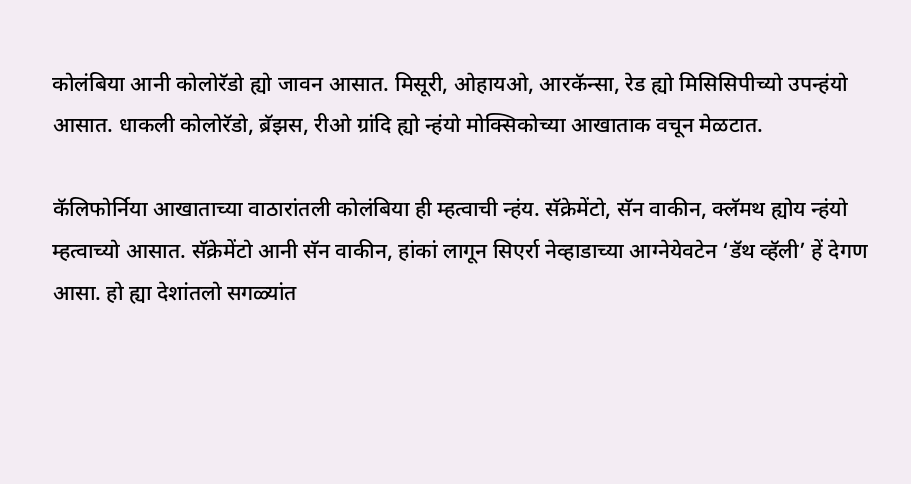कोलंबिया आनी कोलोरॅडो ह्यो जावन आसात. मिसूरी, ओहायओ, आरकॅन्सा, रेड ह्यो मिसिसिपीच्यो उपन्हंयो आसात. धाकली कोलोरॅडो, ब्रॅझस, रीओ ग्रांदि ह्यो न्हंयो मोक्सिकोच्या आखाताक वचून मेळटात.

कॅलिफोर्निया आखाताच्या वाठारांतली कोलंबिया ही म्हत्वाची न्हंय. सॅक्रेमेंटो, सॅन वाकीन, क्लॅमथ ह्योय न्हंयो म्हत्वाच्यो आसात. सॅक्रेमेंटो आनी सॅन वाकीन, हांकां लागून सिएर्रा नेव्हाडाच्या आग्नेयेवटेन ‘डॅथ व्हॅली’ हें देगण आसा. हो ह्या देशांतलो सगळ्यांत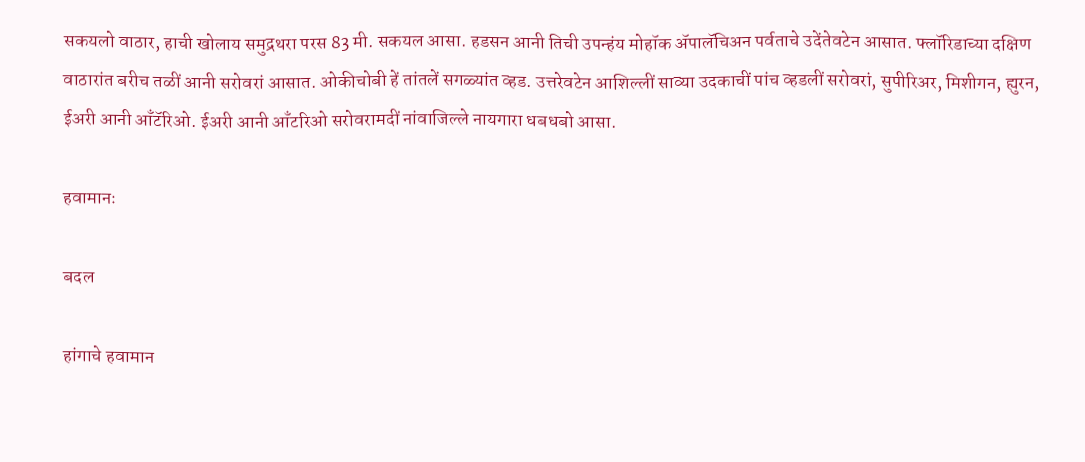सकयलो वाठार, हाची खोलाय समुद्रथरा परस 83 मी. सकयल आसा. हडसन आनी तिची उपन्हंय मोहॉक ॲपालॅचिअन पर्वताचे उदेंतेवटेन आसात. फ्लॉरिडाच्या दक्षिण वाठारांत बरीच तळीं आनी सरोवरां आसात. ओकीचोबी हें तांतलें सगळ्यांत व्हड. उत्तरेवटेन आशिल्लीं साव्या उदकाचीं पांच व्हडलीं सरोवरां, सुपीरिअर, मिशीगन, ह्युरन, ईअरी आनी आँटॅरिओ. ईअरी आनी आँटरिओ सरोवरामदीं नांवाजिल्ले नायगारा धबधबो आसा.

हवामानः

बदल

हांगाचे हवामान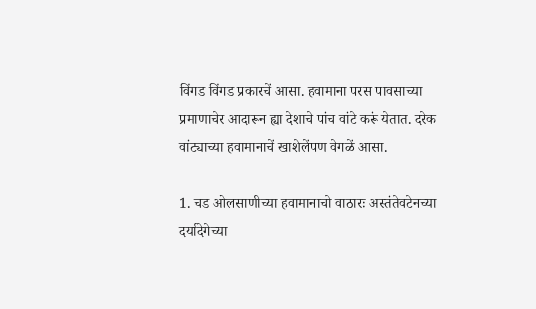विंगड विंगड प्रकारचें आसा. हवामाना परस पावसाच्या प्रमाणाचेर आदारून ह्या देशाचे पांच वांटे करूं येतात. दरेक वांट्याच्या हवामानाचें खाशेलेंपण वेगळें आसा.

1. चड ओलसाणीच्या हवामानाचो वाठारः अस्तंतेवटेनच्या दर्यादेगेच्या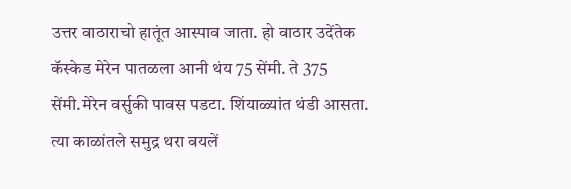उत्तर वाठाराचो हातूंत आस्पाव जाता. हो वाठार उदेंतेक कॅस्केड मेरेन पातळला आनी थंय 75 सेंमी. ते 375 सेंमी.मेरेन वर्सुकी पावस पडटा. शिंयाळ्यांत थंडी आसता. त्या काळांतले समुद्र थरा वयलें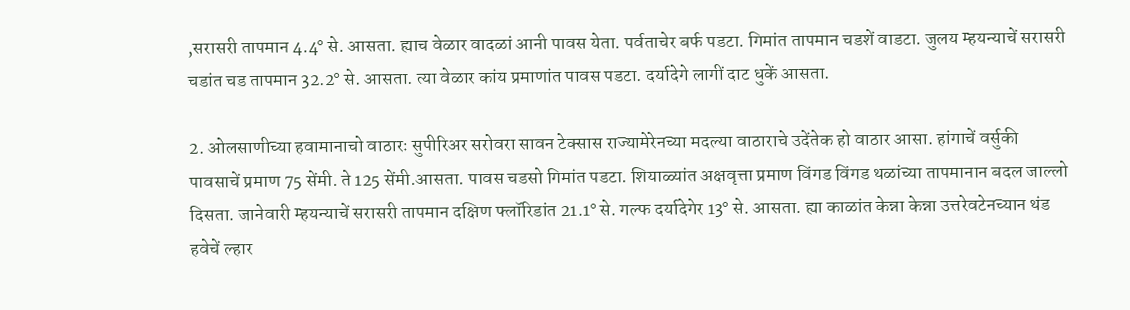,सरासरी तापमान 4.4° से. आसता. ह्याच वेळार वादळां आनी पावस येता. पर्वताचेर बर्फ पडटा. गिमांत तापमान चडशें वाडटा. जुलय म्हयन्याचें सरासरी चडांत चड तापमान 32.2° से. आसता. त्या वेळार कांय प्रमाणांत पावस पडटा. दर्यादेगे लागीं दाट धुकें आसता.

2. ओलसाणीच्या हवामानाचो वाठारः सुपीरिअर सरोवरा सावन टेक्सास राज्यामेरेनच्या मदल्या वाठाराचे उदेंतेक हो वाठार आसा. हांगाचें वर्सुकी पावसाचें प्रमाण 75 सेंमी. ते 125 सेंमी.आसता. पावस चडसो गिमांत पडटा. शियाळ्यांत अक्षवृत्ता प्रमाण विंगड विंगड थळांच्या तापमानान बदल जाल्लो दिसता. जानेवारी म्हयन्याचें सरासरी तापमान दक्षिण फ्लॉरिडांत 21.1° से. गल्फ दर्यादेगेर 13° से. आसता. ह्या काळांत केन्ना केन्ना उत्तरेवटेनच्यान थंड हवेचें ल्हार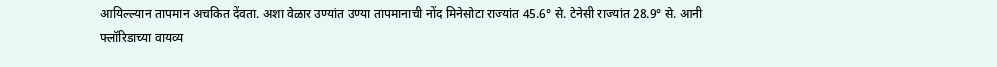आयिल्ल्यान तापमान अचकित देंवता. अशा वेळार उण्यांत उण्या तापमानाची नोंद मिनेसोटा राज्यांत 45.6° से. टेनेसी राज्यांत 28.9° से. आनी फ्लॉरिडाच्या वायव्य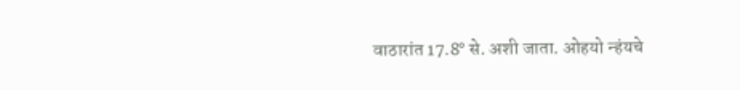वाठारांत 17.8° से. अशी जाता. ओहयो न्हंयचे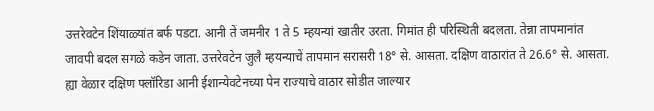उत्तरेवटेन शिंयाळ्यांत बर्फ पडटा. आनी तें जमनीर 1 ते 5 म्हयन्यां खातीर उरता. गिमांत ही परिस्थिती बदलता. तेन्ना तापमानांत जावपी बदल सगळे कडेन जाता. उत्तरेवटेन जुलै म्हयन्याचें तापमान सरासरी 18° से. आसता. दक्षिण वाठारांत ते 26.6° से. आसता. ह्या वेळार दक्षिण फ्लॉरिडा आनी ईशान्येवटेनच्या पेन राज्याचे वाठार सोडीत जाल्यार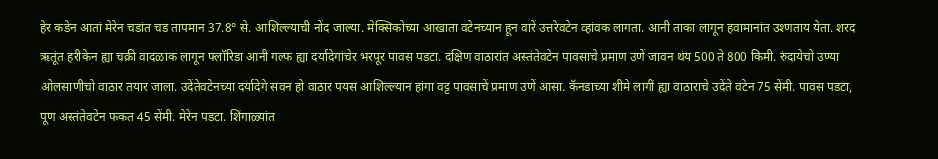हेर कडेन आतां मेरेन चडांत चड तापमान 37.8° से. आशिल्ल्याची नोंद जाल्या. मेक्सिकोच्या आखाता वटेनच्यान हून वारें उत्तरेवटेन व्हांवक लागता. आनी ताका लागून हवामानांत उश्णताय येता. शरद ऋतूंत हरीकेन ह्या चक्री वादळाक लागून फ्लॉरिडा आनी गल्फ ह्या दर्यादेगांचेर भरपूर पावस पडटा. दक्षिण वाठारांत अस्तंतेवटेन पावसाचे प्रमाण उणें जावन थंय 500 ते 800 किमी. रुंदायेचो उण्या ओलसाणीचो वाठार तयार जाला. उदेंतेवटेनच्या दर्यादेगे सवन हो वाठार पयस आशिल्ल्यान हांगा वट्ट पावसाचें प्रमाण उणें आसा. कॅनडाच्या शीमे लागीं ह्या वाठाराचे उदेंते वटेन 75 सेंमी. पावस पडटा, पूण अस्तंतेवटेन फकत 45 सेंमी. मेरेन पडटा. शिंगाळ्यांत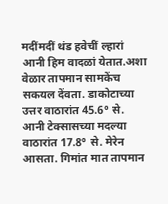मदींमदीं थंड हवेचीं ल्हारां आनी हिम वादळां येतात.अशा वेळार तापमान सामकेंच सकयल देंवता. डाकोटाच्या उत्तर वाठारांत 45.6° से. आनी टेक्सासच्या मदल्या वाठारांत 17.8° से. मेरेन आसता. गिमांत मात तापमान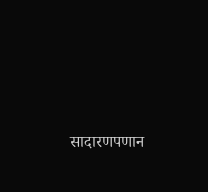सादारणपणान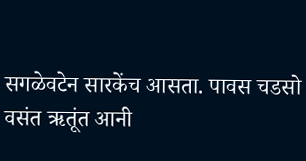सगळेवटेन सारकेंच आसता. पावस चडसो वसंत ऋतूंत आनी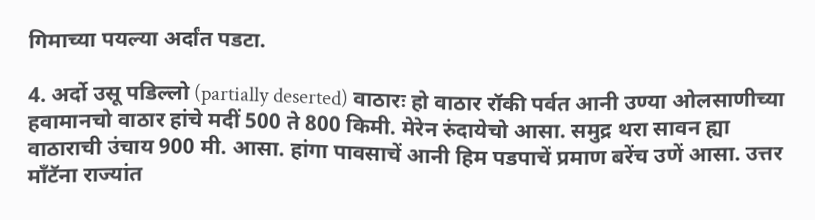गिमाच्या पयल्या अर्दांत पडटा.

4. अर्दो उसू पडिल्लो (partially deserted) वाठारः हो वाठार रॉकी पर्वत आनी उण्या ओलसाणीच्या हवामानचो वाठार हांचे मदीं 500 ते 800 किमी. मेरेन रुंदायेचो आसा. समुद्र थरा सावन ह्या वाठाराची उंचाय 900 मी. आसा. हांगा पावसाचें आनी हिम पडपाचें प्रमाण बरेंच उणें आसा. उत्तर माँटॅना राज्यांत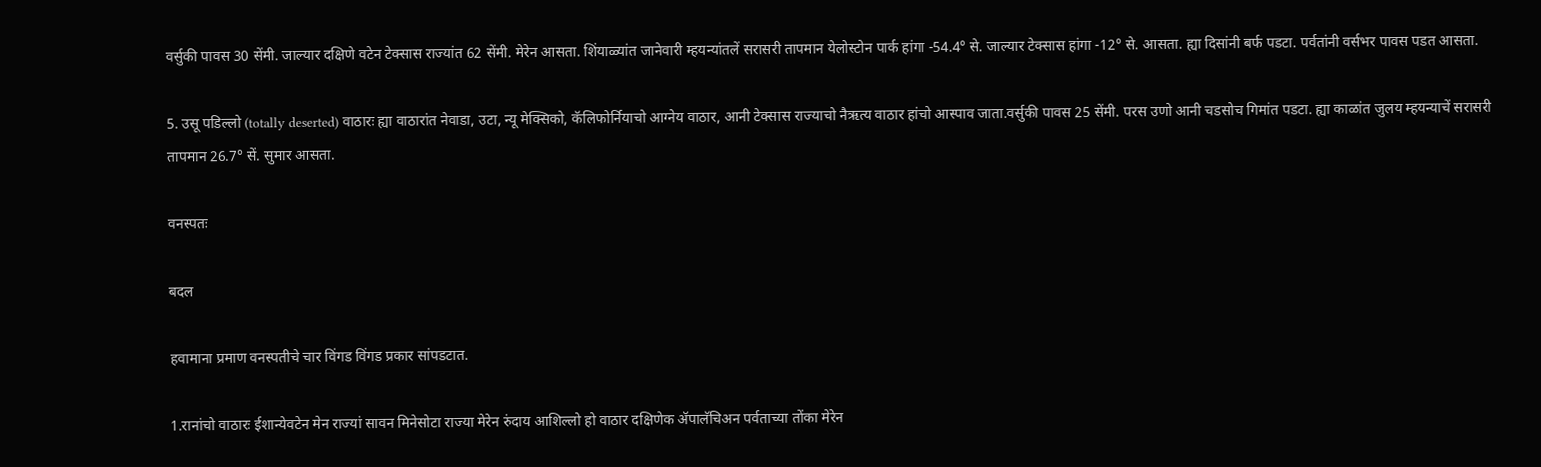वर्सुकी पावस 30 सेंमी. जाल्यार दक्षिणे वटेन टेक्सास राज्यांत 62 सेंमी. मेरेन आसता. शिंयाळ्यांत जानेवारी म्हयन्यांतलें सरासरी तापमान येलोस्टोन पार्क हांगा -54.4° से. जाल्यार टेक्सास हांगा -12° से. आसता. ह्या दिसांनी बर्फ पडटा. पर्वतांनी वर्सभर पावस पडत आसता.

5. उसू पडिल्लो (totally deserted) वाठारः ह्या वाठारांत नेवाडा, उटा, न्यू मेक्सिको, कॅलिफोर्नियाचो आग्नेय वाठार, आनी टेक्सास राज्याचो नैऋत्य वाठार हांचो आस्पाव जाता.वर्सुकी पावस 25 सेंमी. परस उणो आनी चडसोच गिमांत पडटा. ह्या काळांत जुलय म्हयन्याचें सरासरी तापमान 26.7° सें. सुमार आसता.

वनस्पतः

बदल

हवामाना प्रमाण वनस्पतीचे चार विंगड विंगड प्रकार सांपडटात.

1.रानांचो वाठारः ईशान्येवटेन मेन राज्यां सावन मिनेसोटा राज्या मेरेन रुंदाय आशिल्लो हो वाठार दक्षिणेक ॲपालॅचिअन पर्वताच्या तोंका मेरेन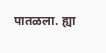पातळला. ह्या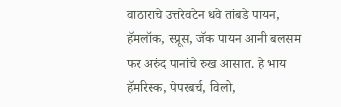वाठाराचे उत्तरेवटेन धवे तांबडे पायन, हॅमलॉक, स्प्रूस, जॅक पायन आनी बलसम फर अरुंद पानांचे रुख आसात. हे भाय हॅमरिस्क, पेपरबर्च, विलो,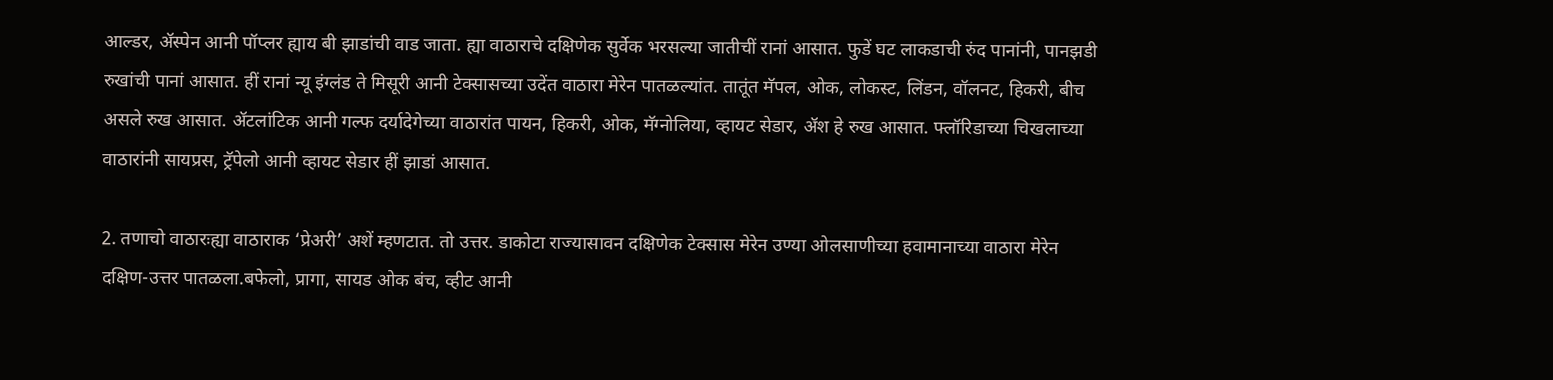आल्डर, ॲस्पेन आनी पॉप्लर ह्याय बी झाडांची वाड जाता. ह्या वाठाराचे दक्षिणेक सुर्वेक भरसल्या जातीचीं रानां आसात. फुडें घट लाकडाची रुंद पानांनी, पानझडी रुखांची पानां आसात. हीं रानां न्यू इंग्लंड ते मिसूरी आनी टेक्सासच्या उदेंत वाठारा मेरेन पातळल्यांत. तातूंत मॅपल, ओक, लोकस्ट, लिंडन, वॉलनट, हिकरी, बीच असले रुख आसात. ॲटलांटिक आनी गल्फ दर्यादेगेच्या वाठारांत पायन, हिकरी, ओक, मॅग्नोलिया, व्हायट सेडार, ॲश हे रुख आसात. फ्लॉरिडाच्या चिखलाच्या वाठारांनी सायप्रस, ट्रॅपेलो आनी व्हायट सेडार हीं झाडां आसात.

2. तणाचो वाठारःह्या वाठाराक ‘प्रेअरी’ अशें म्हणटात. तो उत्तर. डाकोटा राज्यासावन दक्षिणेक टेक्सास मेरेन उण्या ओलसाणीच्या हवामानाच्या वाठारा मेरेन दक्षिण-उत्तर पातळला.बफेलो, प्रागा, सायड ओक बंच, व्हीट आनी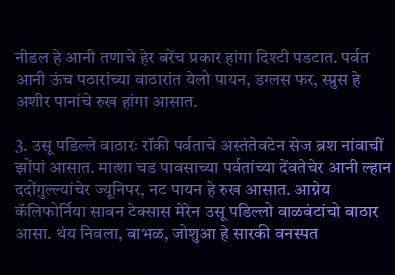नीडल हे आनी तणाचे हेर बरेंच प्रकार हांगा दिश्टी पडटात. पर्वत आनी ऊंच पठारांच्या वाठारांत येलो पायन, डग्लस फर, स्प्रुस हे अशीर पानांचे रुख हांगा आसात.

3. उसू पडिल्ले वाठारः रॉकी पर्वताचे अस्तंतेवटेन सेज ब्रश नांवाचीं झोंपां आसात. मात्शा चड पावसाच्या पर्वतांच्या देंवतेचेर आनी ल्हान ददोंगुल्ल्यांचेर ज्यूनिपर, नट पायन हे रुख आसात. आग्नेय कॅलिफोर्निया सावन टेक्सास मेरेन उसू पडिल्लो वाळवंटांचो वाठार आसा. थंय निवला, बाभळ, जोशुआ हे सारकी वनस्पत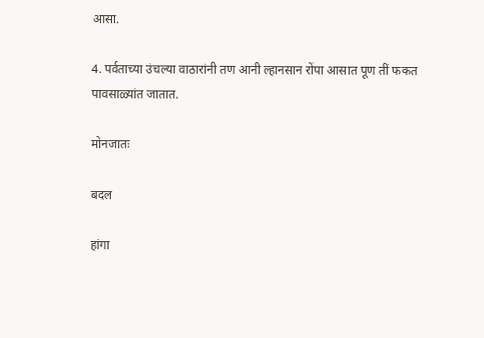आसा.

4. पर्वताच्या उंचल्या वाठारांनी तण आनी ल्हानसान रोंपा आसात पूण तीं फकत पावसाळ्यांत जातात.

मोनजातः

बदल

हांगा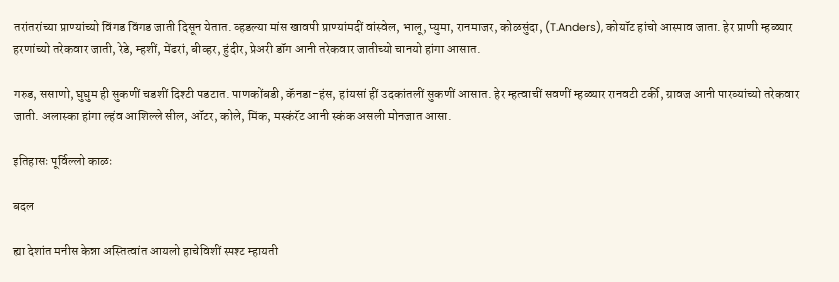तरांतरांच्या प्राण्यांच्यो विंगड विंगड जाती दिसून येतात. व्हडल्या मांस खावपी प्राण्यांमदीं वांस्वेल, भालू, प्युमा, रानमाजर, कोळसुंदा, (T.Anders), कोयॉट हांचो आस्पाव जाता. हेर प्राणी म्हळ्यार हरणांच्यो तरेकवार जाती, रेडे, म्हशीं, मेंढरां, बीव्हर, हुंदीर, प्रेअरी डॉग आनी तरेकवार जातीच्यो चानयो हांगा आसात.

गरुड, ससाणो, घुघुम ही सुकणीं चडशीं दिश्टी पडटात. पाणकोंबडी, कॅनडा-हंस, हांयसां हीं उदकांतलीं सुकणीं आसात. हेर म्हत्वाचीं सवणीं म्हळ्यार रानवटी टर्की, ग्रावज आनी पारव्यांच्यो तरेकवार जाती. अलास्का हांगा ल्हंव आशिल्ले सील, ऑटर, कोले, मिंक, मस्कंरॅट आनी स्कंक असली मोनजात आसा.

इतिहासः पूर्विल्लो काळः

बदल

ह्या देशांत मनीस केन्ना अस्तित्वांत आयलो हाचेविशीं स्पश्ट म्हायती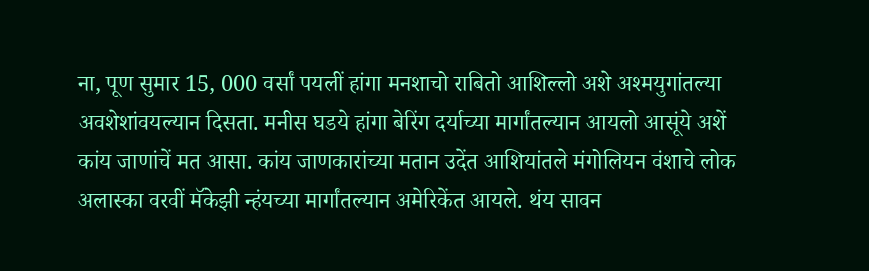ना, पूण सुमार 15, 000 वर्सां पयलीं हांगा मनशाचो राबितो आशिल्लो अशे अश्मयुगांतल्या अवशेशांवयल्यान दिसता. मनीस घडये हांगा बेरिंग दर्याच्या मार्गांतल्यान आयलो आसूंये अशें कांय जाणांचें मत आसा. कांय जाणकारांच्या मतान उदेंत आशियांतले मंगोलियन वंशाचे लोक अलास्का वरवीं मॅकेझी न्हंयच्या मार्गांतल्यान अमेरिकेंत आयले. थंय सावन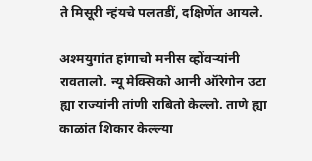ते मिसूरी न्हंयचे पलतडीं, दक्षिणेंत आयले.

अश्मयुगांत हांगाचो मनीस व्होंवऱ्यांनी रावतालो. न्यू मेक्सिको आनी ऑरेगोन उटा ह्या राज्यांनी तांणी राबितो केल्लो. ताणे ह्या काळांत शिकार केल्ल्या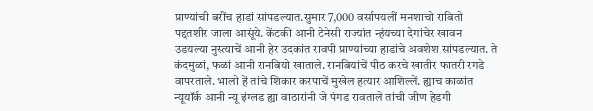प्राण्यांची बरींच हाडां सांपडल्यात.सुमार 7,000 वर्सापयलीं मनशाचो राबितो पद्दतशीर जाला आसूंये. केंटकी आनी टेनेसी राज्यांत न्हंयच्या देगांचेर खावन उडयल्या नुस्त्याचें आनी हेर उदकांत रावपी प्राण्यांच्या हाडांचे अवशेश सांपडल्यात. ते कंदमुळां, फळां आनी रानबियो खाताले. रानबियांचें पीठ करचे खातीर फातरी रगडे वापरताले. भालो हें तांचे शिकार करपाचें मुखेल हत्यार आशिल्लें. ह्याच काळांत न्यूयॉर्क आनी न्यू इंग्लड ह्या वाठारांनी जे पंगड रावताले तांची जीण हेडगी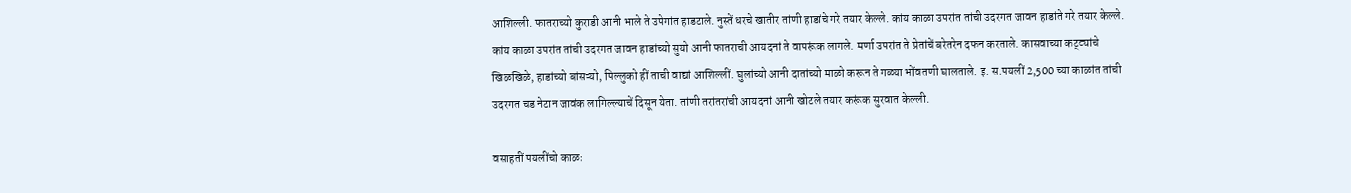आशिल्ली. फातराच्यो कुराडी आनी भाले ते उपेगांत हाडटाले. नुस्तें धरचे खातीर तांणी हाडांचे गरे तयार केल्ले. कांय काळा उपरांत तांची उदरगत जावन हाडांते गरे तयार केल्ले. कांय काळा उपरांत तांची उदरगत जावन हाडांच्यो सुयो आनी फातराची आयदनां ते वापरूंक लागले. मर्णा उपरांत ते प्रेतांचें बरेतरेन दफन करताले. कासवाच्या कट्ट्यांचे खिळखिळे, हाडांच्यो बांसऱ्यो, पिल्लुको हीं ताची वाद्यां आशिल्लीं. घुलांच्यो आनी दातांच्यो माळो करून ते गळ्या भोंवतणी घालताले. इ. स.पयलीं 2,500 च्या काळांत तांची उदरगत चड नेटान जावंक लागिल्ल्याचें दिसून येता. तांणी तरांतरांची आयदनां आनी खोटले तयार करूंक सुरवात केल्ली.

वसाहतीं पयलींचो काळः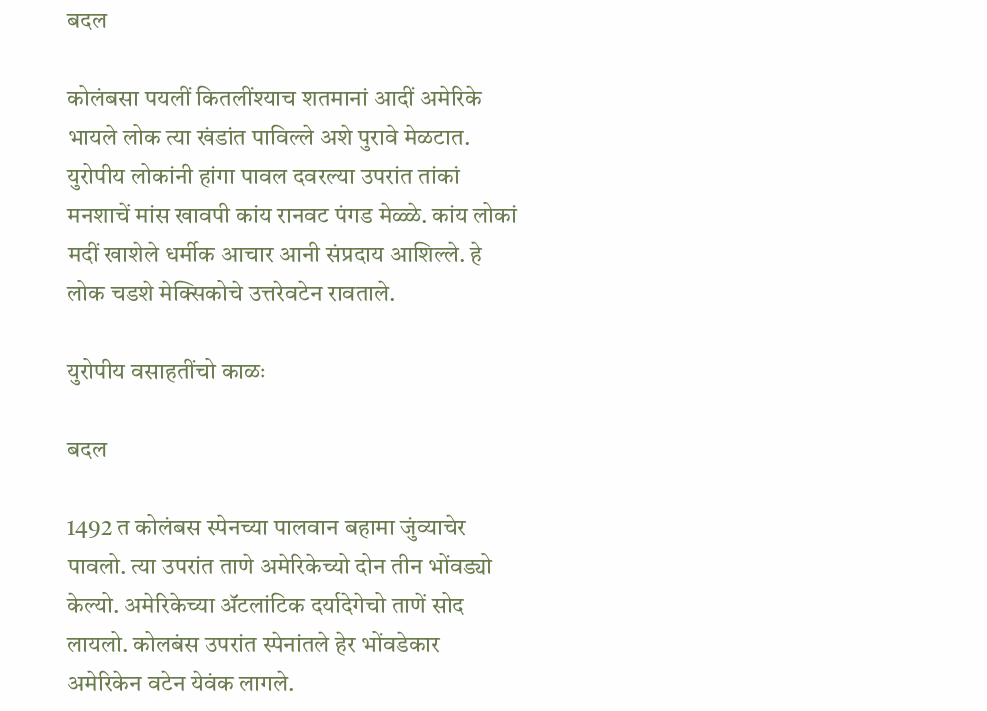बदल

कोलंबसा पयलीं कितलींश्याच शतमानां आदीं अमेरिके भायले लोक त्या खंडांत पाविल्ले अशे पुरावे मेळटात. युरोपीय लोकांनी हांगा पावल दवरल्या उपरांत तांकां मनशाचें मांस खावपी कांय रानवट पंगड मेळ्ळे. कांय लोकां मदीं खाशेले धर्मीक आचार आनी संप्रदाय आशिल्ले. हे लोक चडशे मेक्सिकोचे उत्तरेवटेन रावताले.

युरोपीय वसाहतींचो काळः

बदल

1492 त कोलंबस स्पेनच्या पालवान बहामा जुंव्याचेर पावलो. त्या उपरांत ताणे अमेरिकेच्यो दोन तीन भोंवड्यो केल्यो. अमेरिकेच्या ॲटलांटिक दर्यादेगेचो ताणें सोद लायलो. कोलबंस उपरांत स्पेनांतले हेर भोंवडेकार अमेरिकेन वटेन येवंक लागले.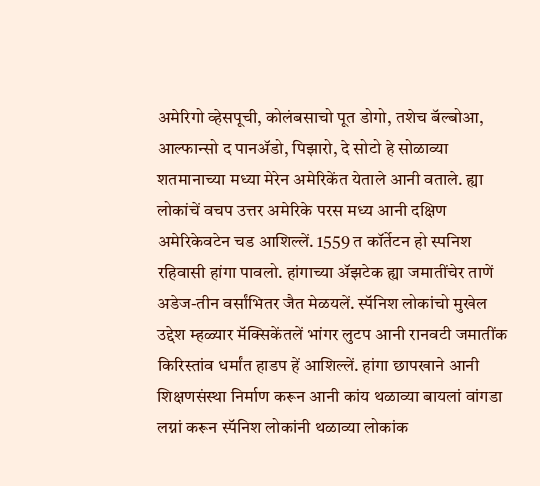अमेरिगो व्हेसपूची, कोलंबसाचो पूत डोगो, तशेच बॅल्बोआ, आल्फान्सो द पानॲडो, पिझारो, दे सोटो हे सोळाव्या शतमानाच्या मध्या मेरेन अमेरिकेंत येताले आनी वताले. ह्या लोकांचें वचप उत्तर अमेरिके परस मध्य आनी दक्षिण अमेरिकेवटेन चड आशिल्लें. 1559 त कॉर्तेटन हो स्पनिश रहिवासी हांगा पावलो. हांगाच्या ॲझटेक ह्या जमातींचेर ताणें अडेज-तीन वर्सांभितर जैत मेळयलें. स्पॅनिश लोकांचो मुखेल उद्देश म्हळ्यार मॅक्सिकेंतलें भांगर लुटप आनी रानवटी जमातींक किरिस्तांव धर्मांत हाडप हें आशिल्लें. हांगा छापखाने आनी शिक्षणसंस्था निर्माण करून आनी कांय थळाव्या बायलां वांगडा लग्नां करून स्पॅनिश लोकांनी थळाव्या लोकांक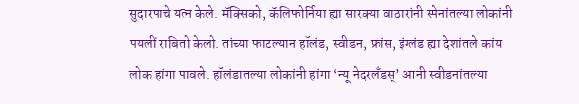सुदारपाचे यत्न केले. मॅक्सिको, कॅलिफोर्निया ह्या सारक्या वाठारांनी स्पेनांतल्या लोकांनी पयलीं राबितो केलो. तांच्या फाटल्यान हॉलंड, स्वीडन, फ्रांस, इंग्लंड ह्या देशांतले कांय लोक हांगा पावले. हॉलंडातल्या लोकांनी हांगा ‘न्यू नेदरलँडस्’ आनी स्वीडनांतल्या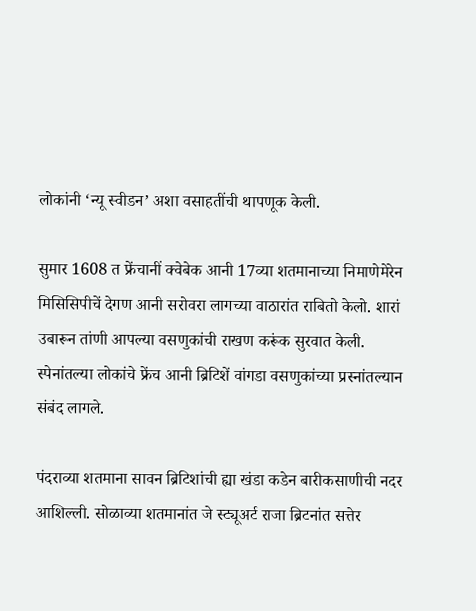लोकांनी ‘न्यू स्वीडन’ अशा वसाहतींची थापणूक केली.

सुमार 1608 त फ्रेंचानीं क्वेबेक आनी 17व्या शतमानाच्या निमाणेमेरेन मिसिसिपीचें देगण आनी सरोवरा लागच्या वाठारांत राबितो केलो. शारां उबारून तांणी आपल्या वसणुकांची राखण करूंक सुरवात केली. स्पेनांतल्या लोकांचे फ्रेंच आनी ब्रिटिशें वांगडा वसणुकांच्या प्रस्नांतल्यान संबंद लागले.

पंदराव्या शतमाना सावन ब्रिटिशांची ह्या खंडा कडेन बारीकसाणीची नदर आशिल्ली. सोळाव्या शतमानांत जे स्ट्यूअर्ट राजा ब्रिटनांत सत्तेर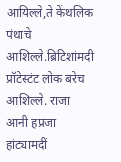आयिल्ले,ते केंथलिक पंथाचे आशिल्ले.ब्रिटिशांमदी प्रॉटेस्टंट लोक बरेच आशिल्ले. राजा आनी हप्रजा हांट्यामदीं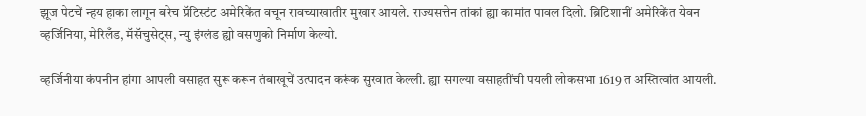झूज पेटचें न्हय हाका लागून बरेच प्रॅटिस्टंट अमेरिकेंत वचून रावच्याखातीर मुखार आयले. राज्यसत्तेन तांकां ह्या कामांत पावल दिलो. ब्रिटिशानीं अमेरिकेंत येवन व्हर्जिनिया, मेरिलँड, मॅसॅचुसेट्स, न्यु इंग्लंड ह्यो वसणुको निर्माण केल्यो.

व्हर्जिनीया कंपनीन हांगा आपली वसाहत सुरू करून तंबाखूचें उत्पादन करूंक सुरवात केल्ली. ह्या सगल्या वसाहतींची पयली लोकसभा 1619 त अस्तित्वांत आयली.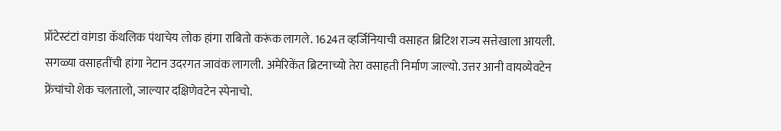प्रॉटेस्टंटां वांगडा कॅथलिक पंथाचेय लोक हांगा राबितो करूंक लागले. 1624त व्हर्जिनियाची वसाहत ब्रिटिश राज्य सत्तेखाला आयली. सगळ्या वसाहतींची हांगा नेटान उदरगत जावंक लागली. अमेरिकेंत ब्रिटनाच्यो तेरा वसाहती निर्माण जाल्यो. उत्तर आनी वायव्येवटेन फ्रेंचांचो शेक चलतालो, जाल्यार दक्षिणेवटेन स्पेनाचो.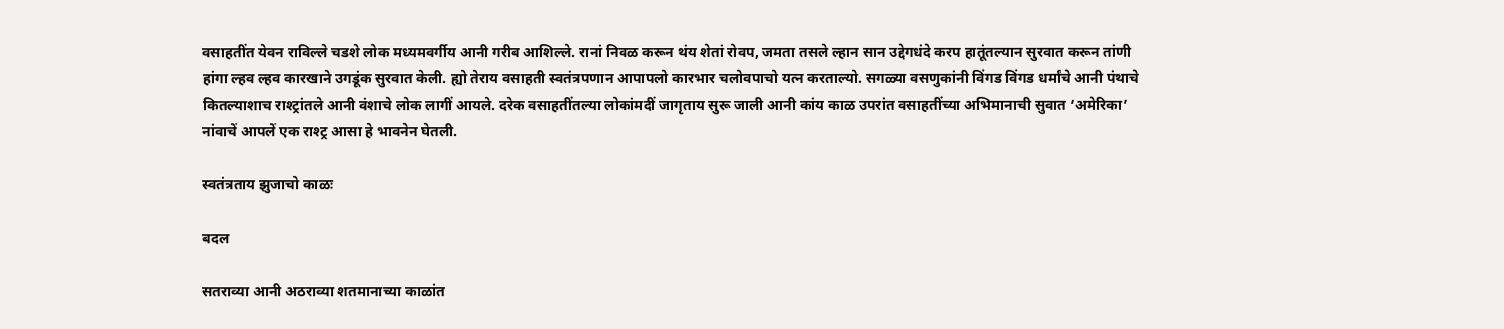वसाहतींत येवन राविल्ले चडशे लोक मध्यमवर्गीय आनी गरीब आशिल्ले. रानां निवळ करून थंय शेतां रोवप, जमता तसले ल्हान सान उद्देगधंदे करप हातूंतल्यान सुरवात करून तांणी हांगा ल्हव ल्हव कारखाने उगडूंक सुरवात केली. ह्यो तेराय वसाहती स्वतंत्रपणान आपापलो कारभार चलोवपाचो यत्न करताल्यो. सगळ्या वसणुकांनी विंगड विंगड धर्मांचे आनी पंथाचे कितल्याशाच राश्ट्रांतले आनी वंशाचे लोक लागीं आयले. दरेक वसाहतींतल्या लोकांमदीं जागृताय सुरू जाली आनी कांय काळ उपरांत वसाहतींच्या अभिमानाची सुवात ‘अमेरिका’ नांवाचें आपलें एक राश्ट्र आसा हे भावनेन घेतली.

स्वतंत्रताय झुजाचो काळः

बदल

सतराव्या आनी अठराव्या शतमानाच्या काळांत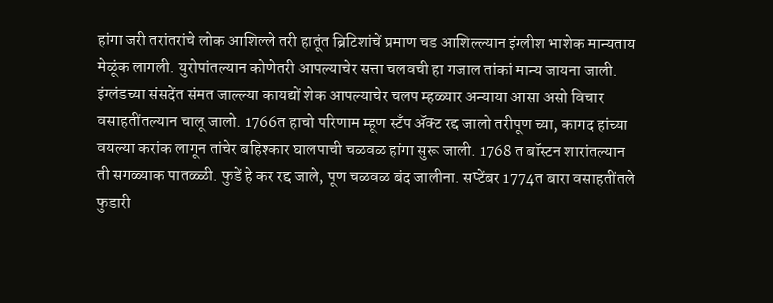हांगा जरी तरांतरांचे लोक आशिल्ले तरी हातूंत ब्रिटिशांचें प्रमाण चड आशिल्ल्यान इंग्लीश भाशेक मान्यताय मेळूंक लागली. युरोपांतल्यान कोणेतरी आपल्याचेर सत्ता चलवची हा गजाल तांकां मान्य जायना जाली. इंग्लंडच्या संसदेंत संमत जाल्ल्या कायद्यों शेक आपल्याचेर चलप म्हळ्यार अन्याया आसा असो विचार वसाहतींतल्यान चालू जालो. 1766त हाचो परिणाम म्हूण स्टँप ॲक्ट रद्द जालो तरीपूण च्या, कागद हांच्या वयल्या करांक लागून तांचेर बहिश्कार घालपाची चळवळ हांगा सुरू जाली. 1768 त बॉस्टन शारांतल्यान ती सगळ्याक पातळ्ळी. फुडें हे कर रद्द जाले, पूण चळवळ बंद जालीना. सप्टेंबर 1774त बारा वसाहतींतले फुडारी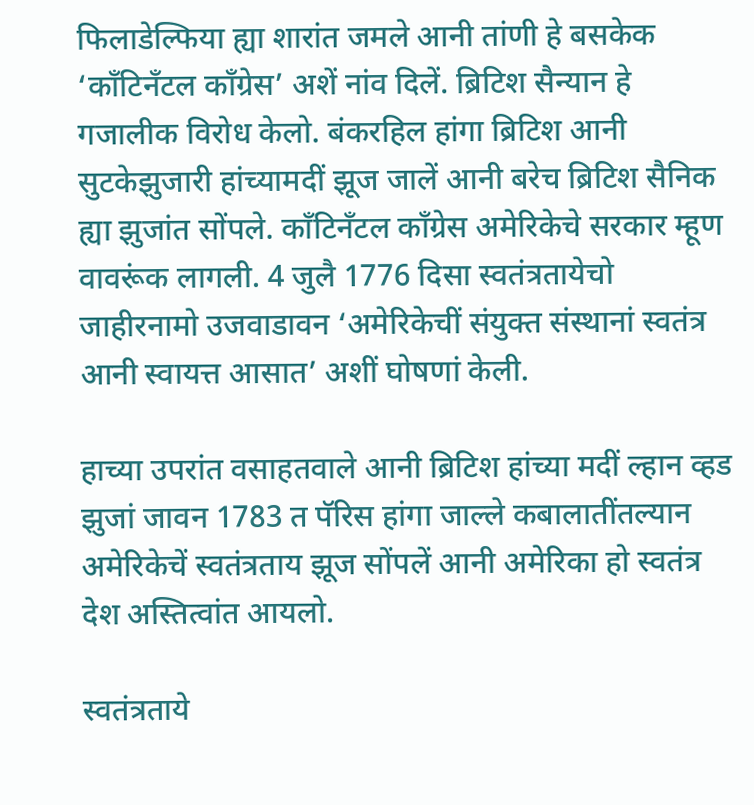फिलाडेल्फिया ह्या शारांत जमले आनी तांणी हे बसकेक ‘काँटिनँटल काँग्रेस’ अशें नांव दिलें. ब्रिटिश सैन्यान हे गजालीक विरोध केलो. बंकरहिल हांगा ब्रिटिश आनी सुटकेझुजारी हांच्यामदीं झूज जालें आनी बरेच ब्रिटिश सैनिक ह्या झुजांत सोंपले. काँटिनँटल काँग्रेस अमेरिकेचे सरकार म्हूण वावरूंक लागली. 4 जुलै 1776 दिसा स्वतंत्रतायेचो जाहीरनामो उजवाडावन ‘अमेरिकेचीं संयुक्त संस्थानां स्वतंत्र आनी स्वायत्त आसात’ अशीं घोषणां केली.

हाच्या उपरांत वसाहतवाले आनी ब्रिटिश हांच्या मदीं ल्हान व्हड झुजां जावन 1783 त पॅरिस हांगा जाल्ले कबालातींतल्यान अमेरिकेचें स्वतंत्रताय झूज सोंपलें आनी अमेरिका हो स्वतंत्र देश अस्तित्वांत आयलो.

स्वतंत्रताये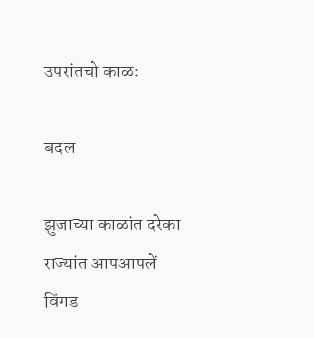उपरांतचो काळः

बदल

झुजाच्या काळांत दरेका राज्यांत आपआपलें विंगड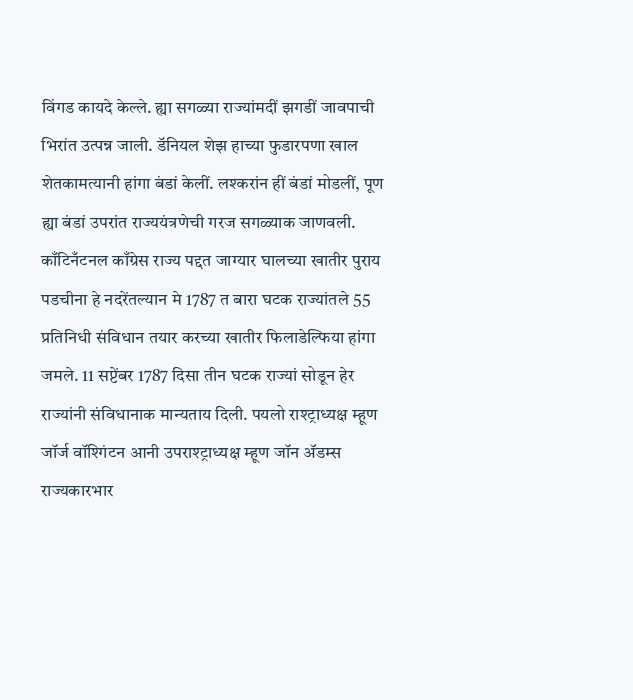विंगड कायदे केल्ले. ह्या सगळ्या राज्यांमदीं झगडीं जावपाची भिरांत उत्पन्न जाली. डॅनियल शेझ हाच्या फुडारपणा खाल शेतकामत्यानी हांगा बंडां केलीं. लश्करांन हीं बंडां मोडलीं, पूण ह्या बंडां उपरांत राज्ययंत्रणेची गरज सगळ्याक जाणवली. काँटिनँटनल काँग्रेस राज्य पद्दत जाग्यार घालच्या खातीर पुराय पडचीना हे नदरेंतल्यान मे 1787 त बारा घटक राज्यांतले 55 प्रतिनिधी संविधान तयार करच्या खातीर फिलाडेल्फिया हांगा जमले. 11 सप्टेंबर 1787 दिसा तीन घटक राज्यां सोडून हेर राज्यांनी संविधानाक मान्यताय दिली. पयलो राश्ट्राध्यक्ष म्हूण जॉर्ज वॉश्गिंटन आनी उपराश्ट्राध्यक्ष म्हूण जॉन ॲडम्स राज्यकारभार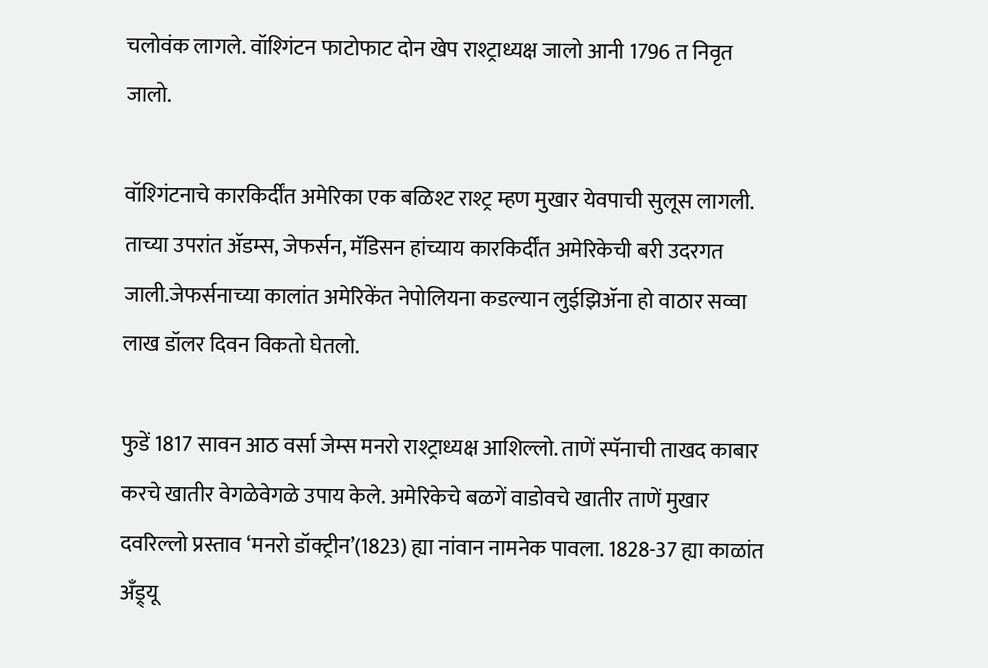चलोवंक लागले. वॉश्गिंटन फाटोफाट दोन खेप राश्ट्राध्यक्ष जालो आनी 1796 त निवृत जालो.

वॉश्गिंटनाचे कारकिर्दींत अमेरिका एक बळिश्ट राश्ट्र म्हण मुखार येवपाची सुलूस लागली. ताच्या उपरांत ॲडम्स, जेफर्सन, मॅडिसन हांच्याय कारकिर्दींत अमेरिकेची बरी उदरगत जाली.जेफर्सनाच्या कालांत अमेरिकेंत नेपोलियना कडल्यान लुईझिॲना हो वाठार सव्वा लाख डॉलर दिवन विकतो घेतलो.

फुडें 1817 सावन आठ वर्सा जेम्स मनरो राश्ट्राध्यक्ष आशिल्लो. ताणें स्पॅनाची ताखद काबार करचे खातीर वेगळेवेगळे उपाय केले. अमेरिकेचे बळगें वाडोवचे खातीर ताणें मुखार दवरिल्लो प्रस्ताव ‘मनरो डॉक्ट्रीन’(1823) ह्या नांवान नामनेक पावला. 1828-37 ह्या काळांत अँड्र्यू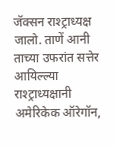जॅक्सन राश्ट्राध्यक्ष जालो. ताणें आनी ताच्या उफरांत सत्तेर आयिल्ल्या राश्ट्राध्यक्षानी अमेरिकेक ऑरेगॉन,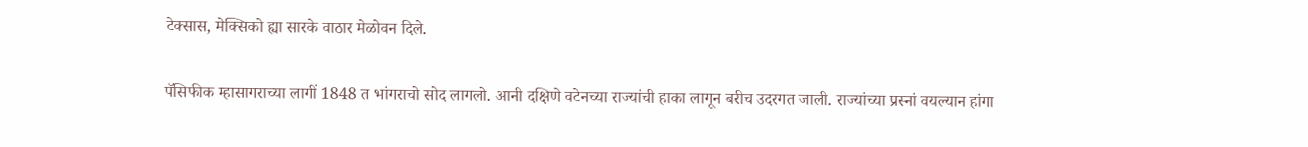टेक्सास, मेक्सिको ह्या सारके वाठार मेळोवन दिले.

पॅसिफीक म्हासागराच्या लागीं 1848 त भांगराचो सोद लागलो. आनी दक्षिणे वटेनच्या राज्यांची हाका लागून बरीच उदरगत जाली. राज्यांच्या प्रस्नां वयल्यान हांगा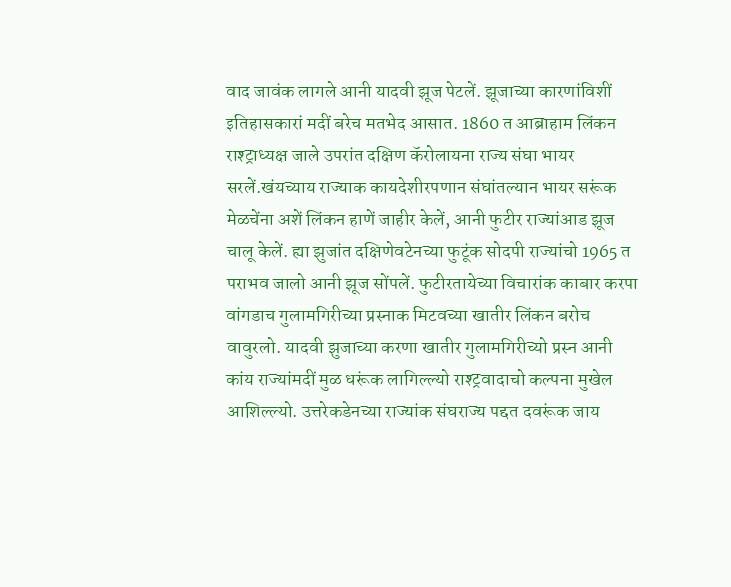वाद जावंक लागले आनी यादवी झूज पेटलें. झूजाच्या कारणांविशीं इतिहासकारां मदीं बरेच मतभेद आसात. 1860 त आब्राहाम लिंकन राश्ट्राध्यक्ष जाले उपरांत दक्षिण कॅरोलायना राज्य संघा भायर सरलें.खंयच्याय राज्याक कायदेशीरपणान संघांतल्यान भायर सरूंक मेळचेंना अशें लिंकन हाणें जाहीर केलें, आनी फुटीर राज्यांआड झूज चालू केलें. ह्या झुजांत दक्षिणेवटेनच्या फुटूंक सोदपी राज्यांचो 1965 त पराभव जालो आनी झूज सोंपलें. फुटीरतायेच्या विचारांक काबार करपा वांगडाच गुलामगिरीच्या प्रस्नाक मिटवच्या खातीर लिंकन बरोच वावुरलो. यादवी झुजाच्या करणा खातीर गुलामगिरीच्यो प्रस्न आनी कांय राज्यांमदीं मुळ धरूंक लागिल्ल्यो राश्ट्रवादाचो कल्पना मुखेल आशिल्ल्यो. उत्तरेकडेनच्या राज्यांक संघराज्य पद्दत दवरूंक जाय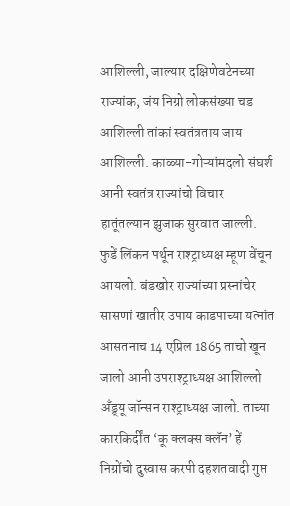आशिल्ली, जाल्यार दक्षिणेवटेनच्या राज्यांक, जंय निग्रो लोकसंख्या चड आशिल्ली तांकां स्वतंत्रताय जाय आशिल्ली. काळ्या-गोऱ्यांमदलो संघर्श आनी स्वतंत्र राज्यांचो विचार हातूंतल्यान झुजाक सुरवात जाल्ली. फुडें लिंकन पर्थून राश्ट्राध्यक्ष म्हूण वेंचून आयलो. बंडखोर राज्यांच्या प्रस्नांचेर सासणां खातीर उपाय काडपाच्या यत्नांत आसतनाच 14 एप्रिल 1865 ताचो खून जालो आनी उपराश्ट्राध्यक्ष आशिल्लो अँड्र्यू जॉन्सन राश्ट्राध्यक्ष जालो. ताच्या कारकिर्दींत ‘कू क्लक्स क्लॅन’ हें निग्रोंचो दुस्वास करपी दहशतवादी गुप्त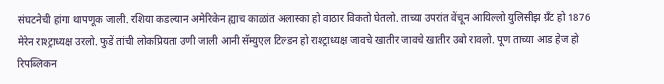संघटनेची हांगा थापणूक जाली. रशिया कडल्यान अमेरिकेन ह्याच काळांत अलास्का हो वाठार विकतो घेतलो. ताच्या उपरांत वेंचून आयिल्लो युलिसीझ ग्रँट हो 1876 मेरेन राश्ट्राध्यक्ष उरलो. फुडें तांची लोकप्रियता उणी जाली आनी सॅम्युएल टिल्डन हो राश्ट्राध्यक्ष जावचे खातीर जावचे खातीर उबो रावलो. पूण ताच्या आड हेज हो रिपब्लिकन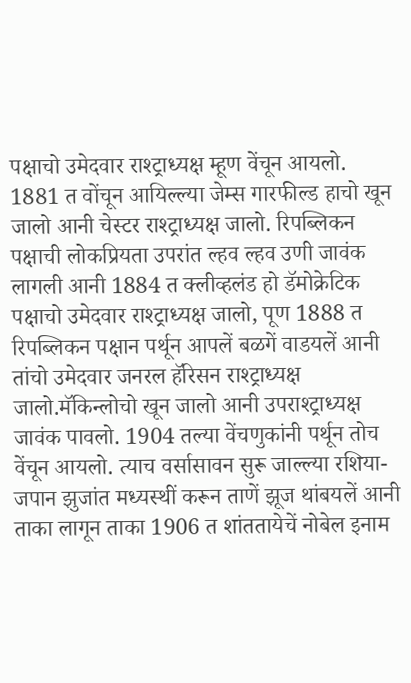पक्षाचो उमेदवार राश्ट्राध्यक्ष म्हूण वेंचून आयलो. 1881 त वोंचून आयिल्ल्या जेम्स गारफील्ड हाचो खून जालो आनी चेस्टर राश्ट्राध्यक्ष जालो. रिपब्लिकन पक्षाची लोकप्रियता उपरांत ल्हव ल्हव उणी जावंक लागली आनी 1884 त क्लीव्हलंड हो डॅमोक्रेटिक पक्षाचो उमेदवार राश्ट्राध्यक्ष जालो, पूण 1888 त रिपब्लिकन पक्षान पर्थून आपलें बळगें वाडयलें आनी तांचो उमेदवार जनरल हॅरिसन राश्ट्राध्यक्ष जालो.मॅकिन्लोचो खून जालो आनी उपराश्ट्राध्यक्ष जावंक पावलो. 1904 तल्या वेंचणुकांनी पर्थून तोच वेंचून आयलो. त्याच वर्सासावन सुरू जाल्ल्या रशिया-जपान झुजांत मध्यस्थीं करून ताणें झूज थांबयलें आनी ताका लागून ताका 1906 त शांततायेचें नोबेल इनाम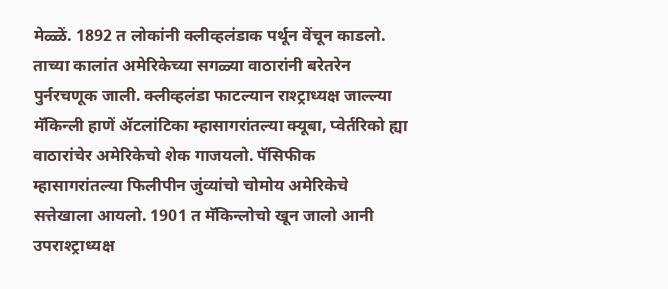मेळ्ळें. 1892 त लोकांनी क्लीव्हलंडाक पर्थून वेंचून काडलो. ताच्या कालांत अमेरिकेच्या सगळ्या वाठारांनी बरेतरेन पुर्नरचणूक जाली. क्लीव्हलंडा फाटल्यान राश्ट्राध्यक्ष जाल्ल्या मॅकिन्ली हाणें ॲटलांटिका म्हासागरांतल्या क्यूबा, प्वेर्तरिको ह्या वाठारांचेर अमेरिकेचो शेक गाजयलो. पॅसिफीक म्हासागरांतल्या फिलीपीन जुंव्यांचो चोमोय अमेरिकेचे सत्तेखाला आयलो. 1901 त मॅकिन्लोचो खून जालो आनी उपराश्ट्राध्यक्ष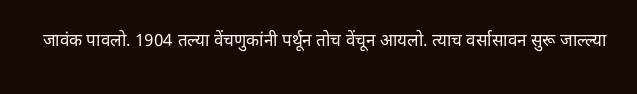जावंक पावलो. 1904 तल्या वेंचणुकांनी पर्थून तोच वेंचून आयलो. त्याच वर्सासावन सुरू जाल्ल्या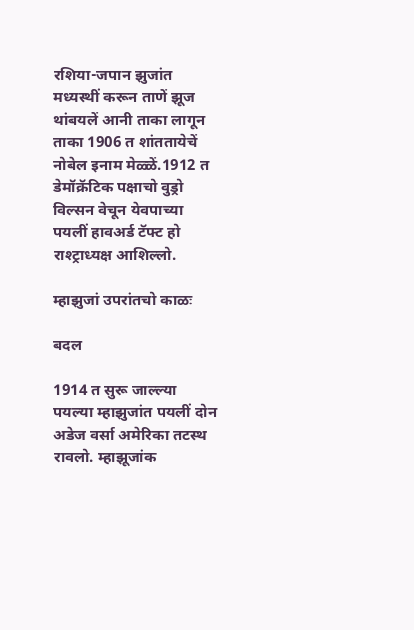रशिया-जपान झुजांत मध्यस्थीं करून ताणें झूज थांबयलें आनी ताका लागून ताका 1906 त शांततायेचें नोबेल इनाम मेळ्ळें.1912 त डेमॉक्रॅटिक पक्षाचो वुड्रो विल्सन वेचून येवपाच्या पयलीं हावअर्ड टॅफ्ट हो राश्ट्राध्यक्ष आशिल्लो.

म्हाझुजां उपरांतचो काळः

बदल

1914 त सुरू जाल्ल्या पयल्या म्हाझुजांत पयलीं दोन अडेज वर्सा अमेरिका तटस्थ रावलो. म्हाझूजांक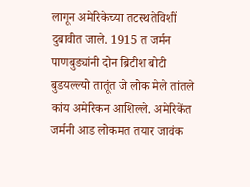लागून अमेरिकेच्या तटस्थतेविशीं दुबावीत जाले. 1915 त जर्मन पाणबुड्यांनी दोन ब्रिटीश बोटी बुडयल्ल्यो तातूंत जे लोक मेले तांतले कांय अमेरिकन आशिल्ले. अमेरिकेंत जर्मनी आड लोकमत तयार जावंक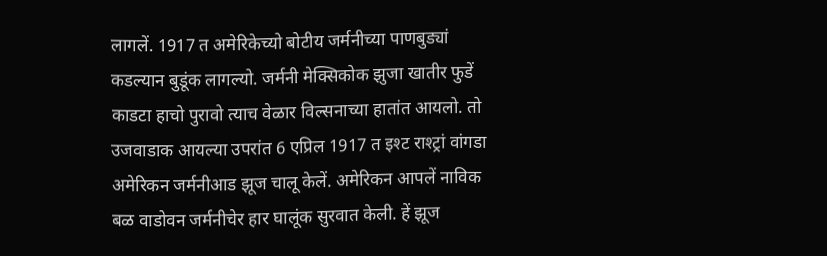लागलें. 1917 त अमेरिकेच्यो बोटीय जर्मनीच्या पाणबुड्यां कडल्यान बुडूंक लागल्यो. जर्मनी मेक्सिकोक झुजा खातीर फुडें काडटा हाचो पुरावो त्याच वेळार विल्सनाच्या हातांत आयलो. तो उजवाडाक आयल्या उपरांत 6 एप्रिल 1917 त इश्ट राश्ट्रां वांगडा अमेरिकन जर्मनीआड झूज चालू केलें. अमेरिकन आपलें नाविक बळ वाडोवन जर्मनीचेर हार घालूंक सुरवात केली. हें झूज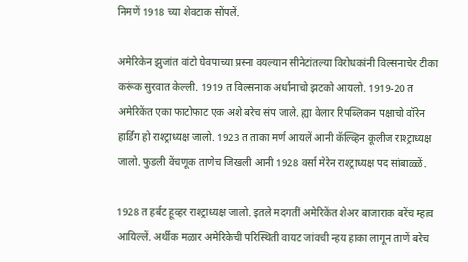निमणें 1918 च्या शेवटाक सोंपलें.

अमेरिकेन झुजांत वांटो घेवपाच्या प्रस्ना वयल्यान सीनेटांतल्या विरोधकांनी विल्सनाचेर टीका करूंक सुरवात केल्ली. 1919 त विल्सनाक अर्धांनाचो झटको आयलो. 1919-20 त अमेरिकेंत एका फाटोफाट एक अशे बरेच संप जाले. ह्या वेलार रिपब्लिकन पक्षाचो वॉरेन हार्डिंग हो राश्ट्राध्यक्ष जालो. 1923 त ताका मर्ण आयलें आनी कॅल्व्हिन कूलीज राश्ट्राध्यक्ष जालो. फुडली वेंचणूक ताणेच जिखली आनी 1928 वर्सा मेरेन राश्ट्राध्यक्ष पद सांबाळ्ळें.

1928 त हर्बट हूव्हर राश्ट्राध्यक्ष जालो. इतले मदगतीं अमेरिकेंत शेअर बाजाराक बरेंच म्हत्व आयिल्लें. अर्थीक मळार अमेरिकेची परिस्थिती वायट जांवची न्हय हाका लागून ताणें बरेच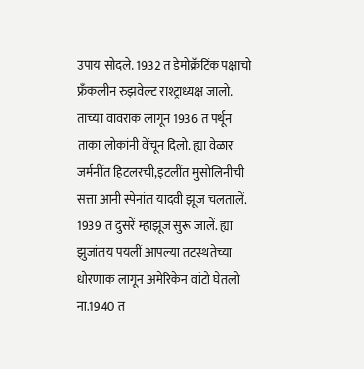उपाय सोदले. 1932 त डेमोक्रॅटिंक पक्षाचो फ्रँकलीन रुझवेल्ट राश्ट्राध्यक्ष जालो. ताच्या वावराक लागून 1936 त पर्थून ताका लोकांनी वेंचून दिलो. ह्या वेळार जर्मनींत हिटलरची,इटलींत मुसोलिनीची सत्ता आनी स्पेनांत यादवी झूज चलतालें. 1939 त दुसरें म्हाझूज सुरू जालें. ह्या झुजांतय पयलीं आपल्या तटस्थतेच्या धोरणाक लागून अमेरिकेन वांटो घेतलो ना.1940 त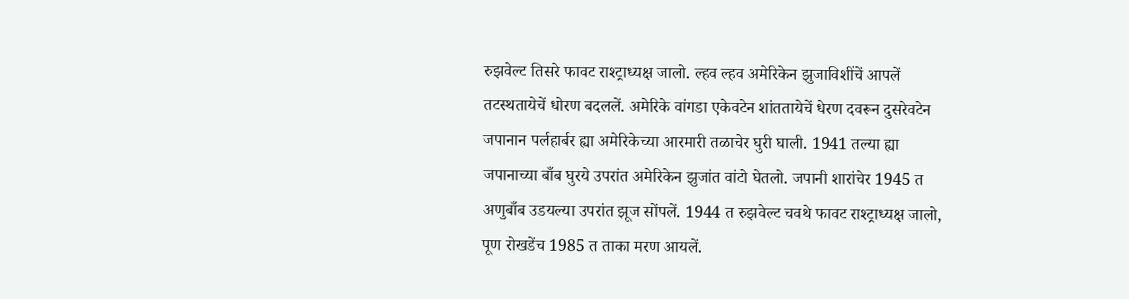रुझवेल्ट तिसरे फावट राश्ट्राध्यक्ष जालो. ल्हव ल्हव अमेरिकेन झुजाविशींचें आपलें तटस्थतायेचें धोरण बदललें. अमेरिके वांगडा एकेवटेन शांततायेचें धेरण दवरून दुसरेवटेन जपानान पर्लहार्बर ह्या अमेरिकेच्या आरमारी तळाचेर घुरी घाली. 1941 तल्या ह्या जपानाच्या बाँब घुरये उपरांत अमेरिकेन झुजांत वांटो घेतलो. जपानी शारांचेर 1945 त अणुबाँब उडयल्या उपरांत झूज सोंपलें. 1944 त रुझवेल्ट चवथे फावट राश्ट्राध्यक्ष जालो, पूण रोखडेंच 1985 त ताका मरण आयलें.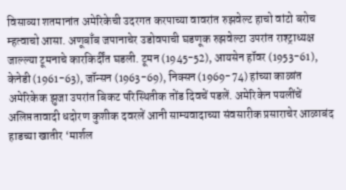विसाव्या शतमानांत अमेरिकेची उदरगत करपाच्या वावरांत रुझवेल्ट हाचो वांटो बरोच म्हत्वाचो आसा. अणूबाँब जपानाचेर उडोवपाची घडणूक रुझवेल्टा उपरांत राश्ट्राध्यक्ष जाल्ल्या टूमनाचे कारकिर्दींत घडली. टूमन (1945-52), आयसेन हॉवर (1953-61), केनेडी (1961-63), जॉन्सन (1963-69), निक्सन (1969-74) हांच्या काळांत अमेरिकेक झुजा उपरांत बिकट परिस्थितीक तोंड दिवचें पडलें. अमेरिकेन पयलींचें अलिप्ततावादी धदोरण कुशीक दवरलें आनी साम्यवादाच्या संवसारीक प्रसाराचेर आळाबंद हाडच्या खातीर ‘मार्शल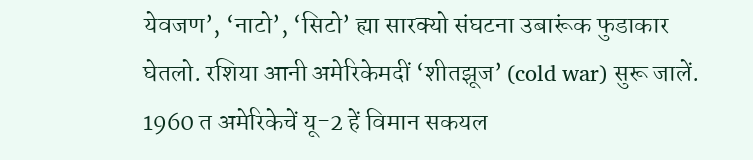येवजण’, ‘नाटो’, ‘सिटो’ ह्या सारक्यो संघटना उबारूंक फुडाकार घेतलो. रशिया आनी अमेरिकेमदीं ‘शीतझूज’ (cold war) सुरू जालें. 1960 त अमेरिकेचें यू-2 हें विमान सकयल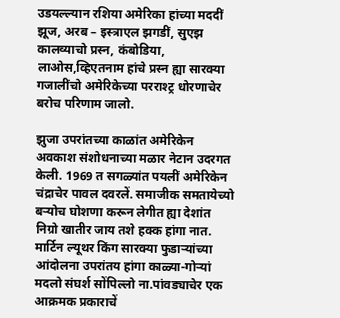उडयल्ल्यान रशिया अमेरिका हांच्या मददीं झूज, अरब – इस्त्राएल झगडीं, सुएझ कालव्याचो प्रस्न, कंबोडिया, लाओस,व्हिएतनाम हांचे प्रस्न ह्या सारक्या गजालींचो अमेरिकेच्या परराश्ट्र धोरणाचेर बरोच परिणाम जालो.

झुजा उपरांतच्या काळांत अमेरिकेन अवकाश संशोधनाच्या मळार नेटान उदरगत केली. 1969 त सगळ्यांत पयलीं अमेरिकेन चंद्राचेर पावल दवरलें. समाजीक समतायेच्यो बऱ्योच घोशणा करून लेगीत ह्या देशांत निग्रो खातीर जाय तशे हक्क हांगा नात. मार्टिन ल्यूथर किंग सारक्या फुडाऱ्यांच्या आंदोलना उपरांतय हांगा काळ्या-गोऱ्यां मदलो संघर्श सोंपिल्लो ना.पांवड्याचेर एक आक्रमक प्रकाराचें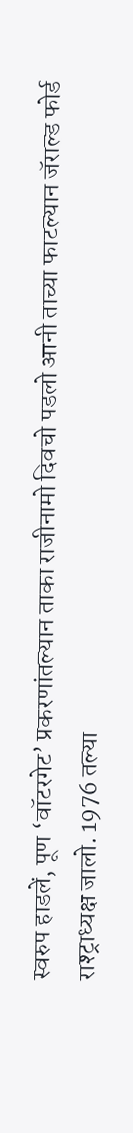स्वरुप हाडलें, पूण ‘वॉटरगेट’ प्रकरणांतल्यान ताका राजीनामो दिवचो पडलो आनी ताच्या फाटल्यान जॅराल्ड फोर्ड राश्ट्राध्यक्ष जालो. 1976 तल्या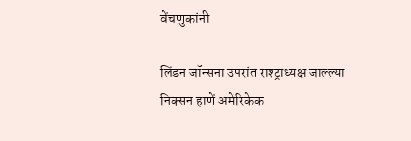वेंचणुकांनी

लिंडन जॉन्सना उपरांत राश्ट्राध्यक्ष जाल्ल्या निक्सन हाणें अमेरिकेक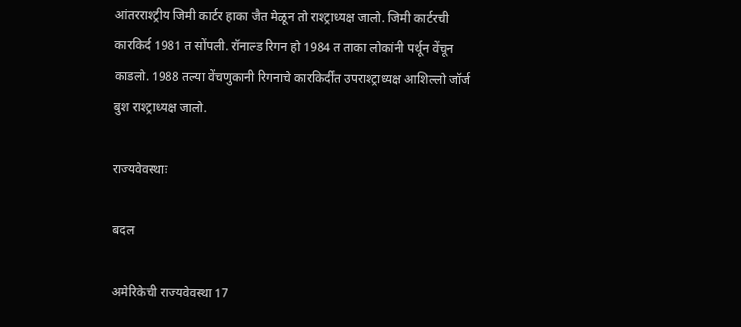आंतरराश्ट्रीय जिमी कार्टर हाका जैत मेळून तो राश्ट्राध्यक्ष जालो. जिमी कार्टरची कारकिर्द 1981 त सोंपली. रॉनाल्ड रिगन हो 1984 त ताका लोकांनी पर्थून वेंचून काडलो. 1988 तल्या वेंचणुकानी रिगनाचे कारकिर्दींत उपराश्ट्राध्यक्ष आशिल्लो जॉर्ज बुश राश्ट्राध्यक्ष जालो.

राज्यवेवस्थाः

बदल

अमेरिकेची राज्यवेवस्था 17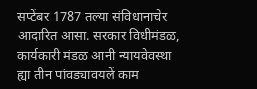सप्टेंबर 1787 तल्या संविधानाचेर आदारित आसा. सरकार विधीमंडळ, कार्यकारी मंडळ आनी न्यायवेवस्था ह्या तीन पांवड्यावयलें काम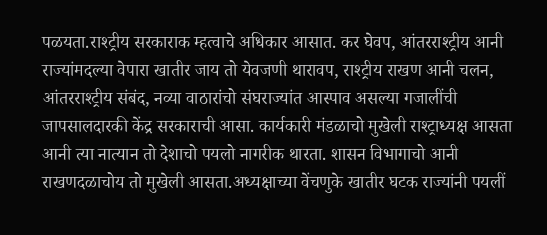पळयता.राश्ट्रीय सरकाराक म्हत्वाचे अधिकार आसात. कर घेवप, आंतरराश्ट्रीय आनी राज्यांमदल्या वेपारा खातीर जाय तो येवजणी थारावप, राश्ट्रीय राखण आनी चलन, आंतरराश्ट्रीय संबंद, नव्या वाठारांचो संघराज्यांत आस्पाव असल्या गजालींची जापसालदारकी केंद्र सरकाराची आसा. कार्यकारी मंडळाचो मुखेली राश्ट्राध्यक्ष आसता आनी त्या नात्यान तो देशाचो पयलो नागरीक थारता. शासन विभागाचो आनी राखणदळाचोय तो मुखेली आसता.अध्यक्षाच्या वेंचणुके खातीर घटक राज्यांनी पयलीं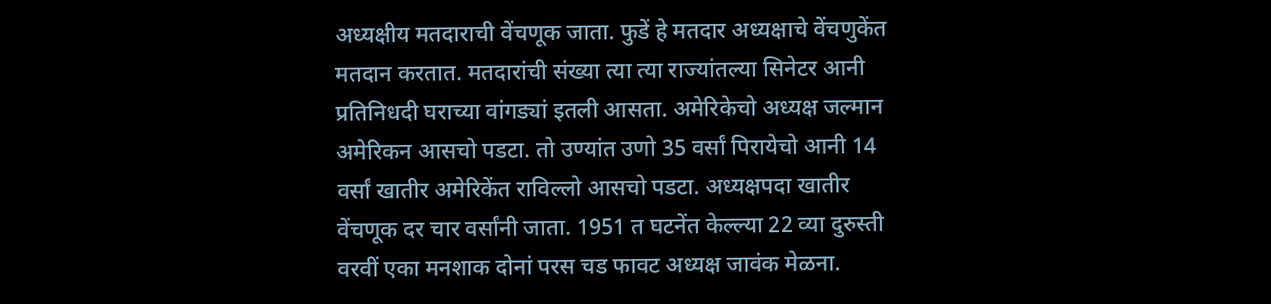अध्यक्षीय मतदाराची वेंचणूक जाता. फुडें हे मतदार अध्यक्षाचे वेंचणुकेंत मतदान करतात. मतदारांची संख्या त्या त्या राज्यांतल्या सिनेटर आनी प्रतिनिधदी घराच्या वांगड्यां इतली आसता. अमेरिकेचो अध्यक्ष जल्मान अमेरिकन आसचो पडटा. तो उण्यांत उणो 35 वर्सां पिरायेचो आनी 14 वर्सां खातीर अमेरिकेंत राविल्लो आसचो पडटा. अध्यक्षपदा खातीर वेंचणूक दर चार वर्सांनी जाता. 1951 त घटनेंत केल्ल्या 22 व्या दुरुस्ती वरवीं एका मनशाक दोनां परस चड फावट अध्यक्ष जावंक मेळना.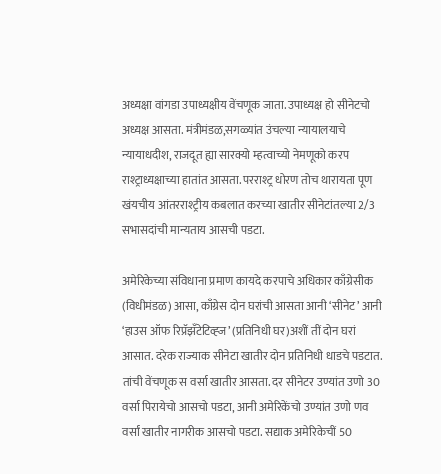अध्यक्षा वांगडा उपाध्यक्षीय वेंचणूक जाता. उपाध्यक्ष हो सीनेटचो अध्यक्ष आसता. मंत्रीमंडळ,सगळ्यांत उंचल्या न्यायालयाचे न्यायाधदीश, राजदूत ह्या सारक्यो म्हत्वाच्यो नेमणूको करप राश्ट्राध्यक्षाच्या हातांत आसता. परराश्ट्र धोरण तोच थारायता पूण खंयचीय आंतरराश्ट्रीय कबलात करच्या खातीर सीनेटांतल्या 2/3 सभासदांची मान्यताय आसची पडटा.

अमेरिकेच्या संविधाना प्रमाण कायदे करपाचे अधिकार काँग्रेसीक (विधीमंडळ) आसा, काँग्रेस दोन घरांची आसता आनी ‘सीनेट’ आनी ‘हाउस ऑफ रिप्रॅझँटेटिव्ह्ज’ (प्रतिनिधी घर)अशीं तीं दोन घरां आसात. दरेक राज्याक सीनेटा खातीर दोन प्रतिनिधी धाडचे पडटात. तांची वेंचणूक स वर्सा खातीर आसता. दर सीनेटर उण्यांत उणो 30 वर्सा पिरायेचो आसचो पडटा, आनी अमेरिकेंचो उण्यांत उणो णव वर्सां खातीर नागरीक आसचो पडटा. सद्याक अमेरिकेचीं 50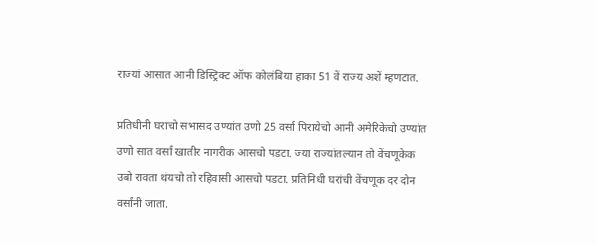राज्यां आसात आनी डिस्ट्रिक्ट ऑफ कोलंबिया हाका 51 वें राज्य अशें म्हणटात.

प्रतिधीनी घराचो सभासद उण्यांत उणो 25 वर्सा पिरायेचो आनी अमेरिकेचो उण्यांत उणो सात वर्सां खातीर नागरीक आसचो पडटा. ज्या राज्यांतल्यान तो वेंचणूकेक उबो रावता थंयचो तो रहिवासी आसचो पडटा. प्रतिनिधी घरांची वेंचणूक दर दोन वर्सांनी जाता.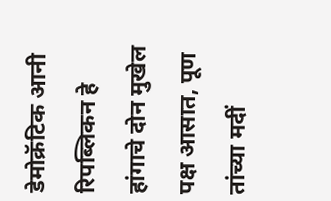डेमोक्रॅटिक आनी रिपब्लिकन हे हांगाचे दोन मुखेल पक्ष आसात, पूण तांच्या मदीं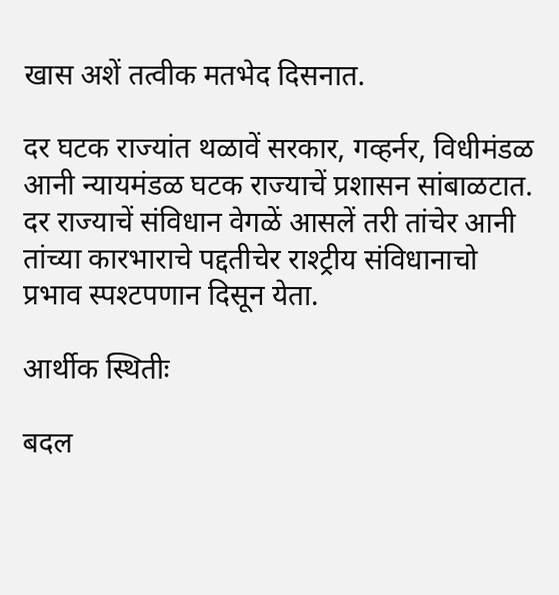खास अशें तत्वीक मतभेद दिसनात.

दर घटक राज्यांत थळावें सरकार, गव्हर्नर, विधीमंडळ आनी न्यायमंडळ घटक राज्याचें प्रशासन सांबाळटात. दर राज्याचें संविधान वेगळें आसलें तरी तांचेर आनी तांच्या कारभाराचे पद्दतीचेर राश्ट्रीय संविधानाचो प्रभाव स्पश्टपणान दिसून येता.

आर्थीक स्थितीः

बदल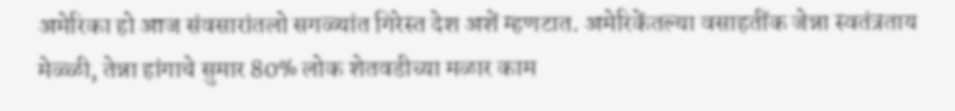अमेरिका हो आज संवसारांतलो सगळ्यांत गिरेस्त देश अशें म्हणटात. अमेरिकेंतल्या वसाहतींक जेन्ना स्वतंत्रताय मेळ्ळी, तेन्ना हांगाचे सुमार 80% लोक शेतवडीच्या मळार काम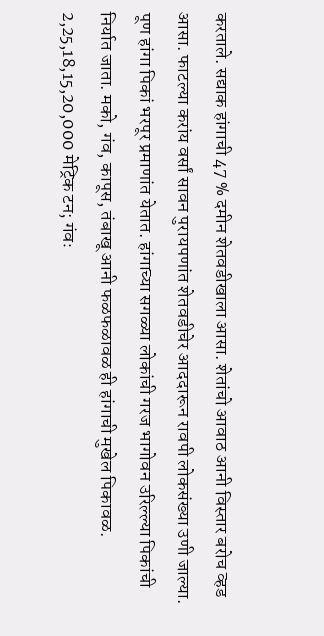करताले. सद्याक हांगाची 47 % दमीन शेतवडीखाला आसा. शेतांचो आवाठ आनी विस्तार बरोच व्हड आसा. फाटल्या करांय वर्सां सावन पुरायपणांत शेतवडीचेर आददारून रावपी लोकसंख्या उणी जाल्या. पूण हांगा पिकां भरपूर प्रमाणांत येतात. हांगाच्या सगळ्या लोकांची गरज भागोवन उरिल्ल्या पिकांची निर्यात जाता. मको, गंव, कापूस, तंबाखू आनी फळफळावळ ही हांगाची मुखेल पिकावळ. 2,25,18,15,20,000 मेट्रिक टन; गंवः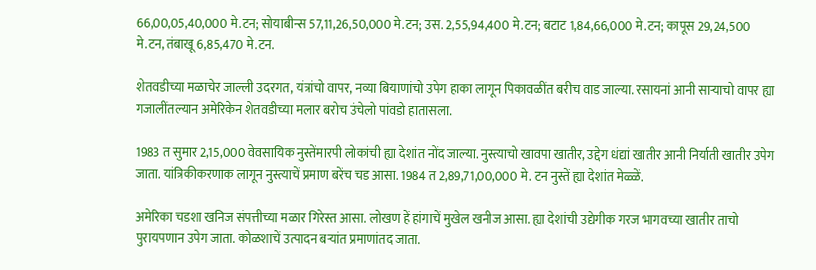66,00,05,40,000 मे.टन; सोयाबीन्स 57,11,26,50,000 मे.टन; उस. 2,55,94,400 मे.टन; बटाट 1,84,66,000 मे.टन; कापूस 29,24,500 मे.टन, तंबाखू 6,85,470 मे.टन.

शेतवडीच्या मळाचेर जाल्ली उदरगत, यंत्रांचो वापर, नव्या बियाणांचो उपेग हाका लागून पिकावळींत बरीच वाड जाल्या. रसायनां आनी साऱ्याचो वापर ह्या गजालींतल्यान अमेरिकेन शेतवडीच्या मलार बरोच उंचेलो पांवडो हातासला.

1983 त सुमार 2,15,000 वेवसायिक नुस्तेंमारपी लोकांची ह्या देशांत नोंद जाल्या. नुस्त्याचो खावपा खातीर, उद्देग धंद्यां खातीर आनी निर्याती खातीर उपेग जाता. यांत्रिकीकरणाक लागून नुस्त्याचें प्रमाण बरेंच चड आसा. 1984 त 2,89,71,00,000 मे. टन नुस्तें ह्या देशांत मेळ्ळें.

अमेरिका चडशा खनिज संपत्तीच्या मळार गिरेस्त आसा. लोखण हें हांगाचें मुखेल खनीज आसा. ह्या देशांची उद्येगीक गरज भागवच्या खातीर ताचो पुरायपणान उपेग जाता. कोळशाचें उत्पादन बऱ्यांत प्रमाणांतद जाता.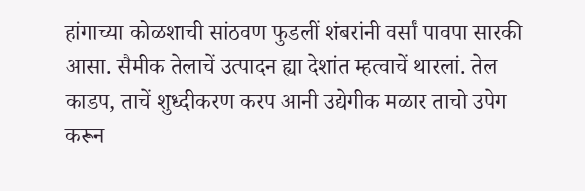हांगाच्या कोळशाची सांठवण फुडलीं शंबरांनी वर्सां पावपा सारकी आसा. सैमीक तेलाचें उत्पादन ह्या देशांत म्हत्वाचें थारलां. तेल काडप, ताचें शुध्दीकरण करप आनी उद्येगीक मळार ताचो उपेग करून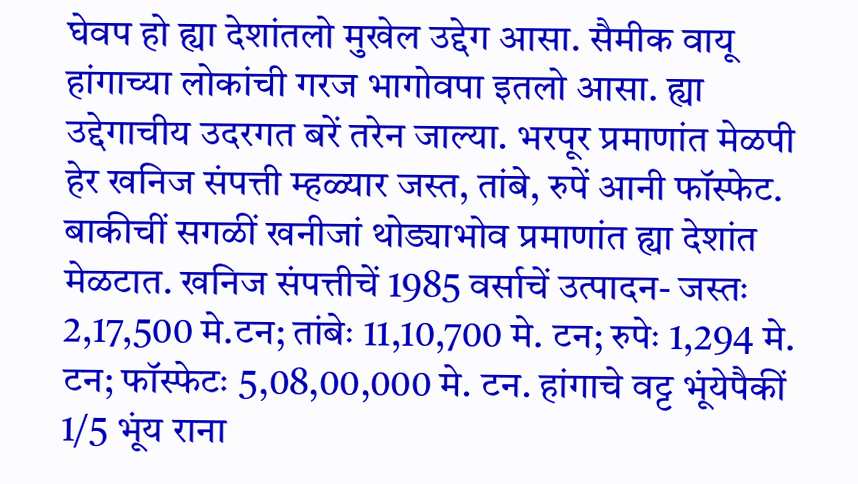घेवप हो ह्या देशांतलो मुखेल उद्देग आसा. सैमीक वायू हांगाच्या लोकांची गरज भागोवपा इतलो आसा. ह्या उद्देगाचीय उदरगत बरें तरेन जाल्या. भरपूर प्रमाणांत मेळपी हेर खनिज संपत्ती म्हळ्यार जस्त, तांबे, रुपें आनी फॉस्फेट. बाकीचीं सगळीं खनीजां थोड्याभोव प्रमाणांत ह्या देशांत मेळटात. खनिज संपत्तीचें 1985 वर्साचें उत्पादन- जस्तः 2,17,500 मे.टन; तांबेः 11,10,700 मे. टन; रुपेः 1,294 मे. टन; फॉस्फेटः 5,08,00,000 मे. टन. हांगाचे वट्ट भूंयेपैकीं 1/5 भूंय राना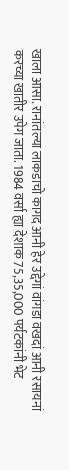खाला आसा. रानांतल्या लाकडाचो कागद आनी हेर उद्देगां वांगडा वखदां आनी रसायनां करच्या खातीर उपेग जाता. 1984 वर्सा ह्या देशाक 75,35,000 पर्यटकांनी भेट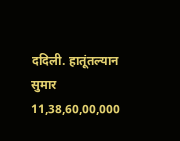ददिली. हातूंतल्यान सुमार 11,38,60,00,000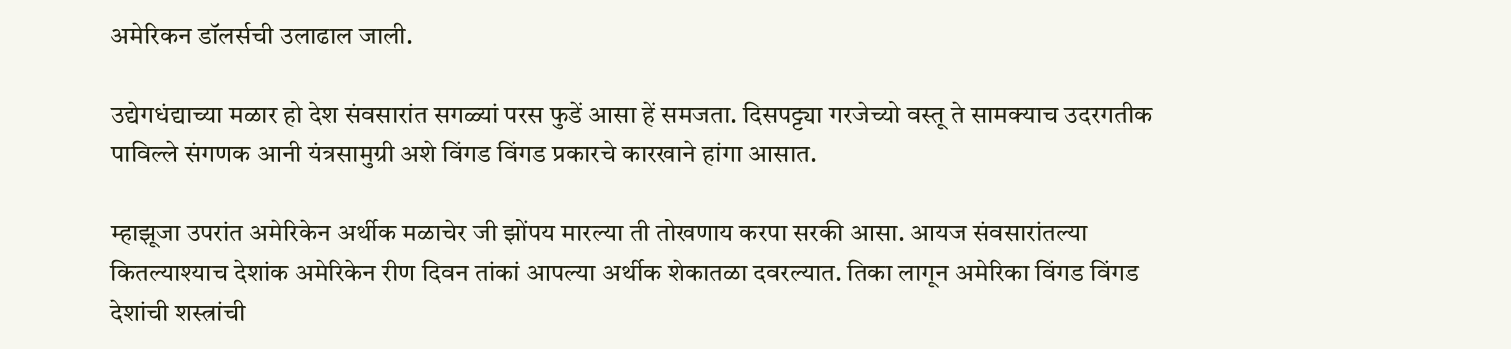अमेरिकन डॉलर्सची उलाढाल जाली.

उद्येगधंद्याच्या मळार हो देश संवसारांत सगळ्यां परस फुडें आसा हें समजता. दिसपट्ट्या गरजेच्यो वस्तू ते सामक्याच उदरगतीक पाविल्ले संगणक आनी यंत्रसामुग्री अशे विंगड विंगड प्रकारचे कारखाने हांगा आसात.

म्हाझूजा उपरांत अमेरिकेन अर्थीक मळाचेर जी झोंपय मारल्या ती तोखणाय करपा सरकी आसा. आयज संवसारांतल्या कितल्याश्याच देशांक अमेरिकेन रीण दिवन तांकां आपल्या अर्थीक शेकातळा दवरल्यात. तिका लागून अमेरिका विंगड विंगड देशांची शस्त्रांची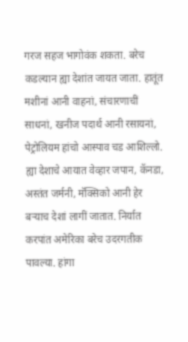गरज सहज भागोवंक शकता. बरेच कडल्यान ह्या देशांत जायत जाता. हातूंत मशीनां आनी वाहनां, संचारणाचीं साधनां, खनीज पदार्थ आनी रसायनां, पेट्रोलियम हांचो आस्पाव चड आशिल्लो. ह्या देशाचे आयात वेव्हार जपान, कॅनडा, अस्तंत जर्मनी, मॅक्सिको आनी हेर बऱ्याच देशां लागीं जातात. निर्यात करपांत अमेरिका बरेच उदरगतीक पावल्या. हांगा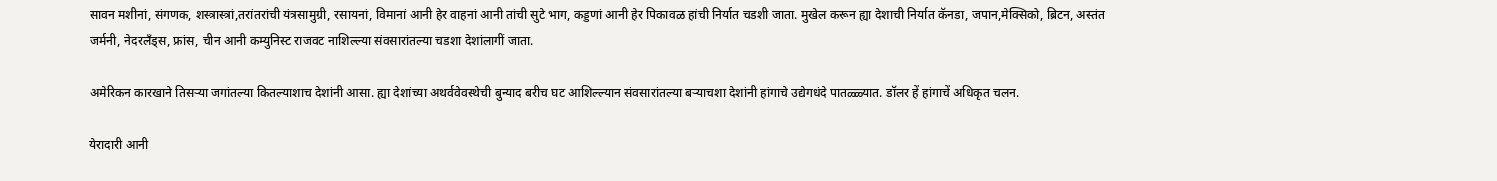सावन मशीनां, संगणक, शस्त्रास्त्रां,तरांतरांची यंत्रसामुग्री, रसायनां, विमानां आनी हेर वाहनां आनी तांची सुटे भाग, कड्डणां आनी हेर पिकावळ हांची निर्यात चडशी जाता. मुखेल करून ह्या देशाची निर्यात कॅनडा, जपान,मेक्सिको, ब्रिटन, अस्तंत जर्मनी, नेदरलँड्स, फ्रांस, चीन आनी कम्युनिस्ट राजवट नाशिल्ल्या संवसारांतल्या चडशा देशांलागीं जाता.

अमेरिकन कारखाने तिसऱ्या जगांतल्या कितल्याशाच देशांनी आसा. ह्या देशांच्या अथर्ववेवस्थेची बुन्याद बरीच घट आशिल्ल्यान संवसारांतल्या बऱ्याचशा देशांनी हांगाचे उद्येगधंदे पातळ्ळ्यात. डॉलर हें हांगाचें अधिकृत चलन.

येरादारी आनी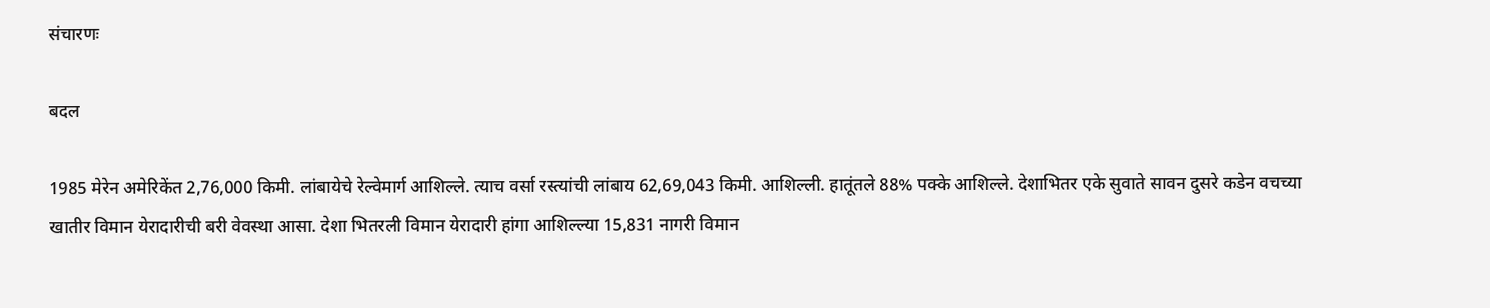संचारणः

बदल

1985 मेरेन अमेरिकेंत 2,76,000 किमी. लांबायेचे रेल्वेमार्ग आशिल्ले. त्याच वर्सा रस्त्यांची लांबाय 62,69,043 किमी. आशिल्ली. हातूंतले 88% पक्के आशिल्ले. देशाभितर एके सुवाते सावन दुसरे कडेन वचच्या खातीर विमान येरादारीची बरी वेवस्था आसा. देशा भितरली विमान येरादारी हांगा आशिल्ल्या 15,831 नागरी विमान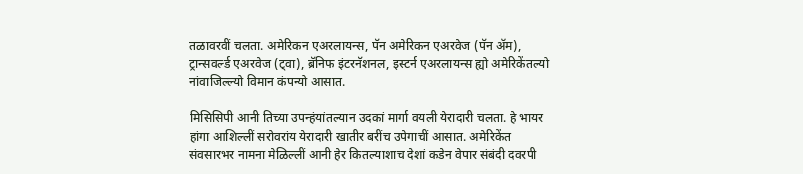तळावरवीं चलता. अमेरिकन एअरलायन्स, पॅन अमेरिकन एअरवेज (पॅन ॲम), ट्रान्सवर्ल्ड एअरवेज (ट्वा), ब्रॅनिफ इंटरनॅशनल, इस्टर्न एअरलायन्स ह्यो अमेरिकेंतल्यो नांवाजिल्ल्यो विमान कंपन्यो आसात.

मिसिसिपी आनी तिच्या उपन्हंयांतल्यान उदकां मार्गा वयली येरादारी चलता. हे भायर हांगा आशिल्लीं सरोवरांय येरादारी खातीर बरींच उपेगाचीं आसात. अमेरिकेंत संवसारभर नामना मेळिल्लीं आनी हेर कितल्याशाच देशां कडेन वेपार संबंदी दवरपी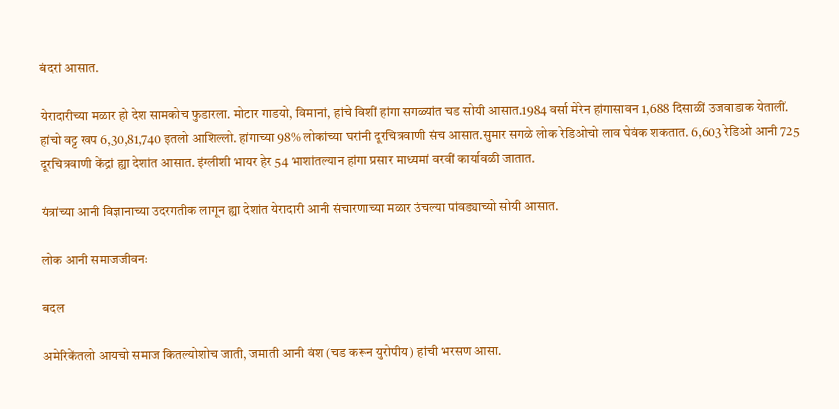बंदरां आसात.

येरादारीच्या मळार हो देश सामकोच फुडारला. मोटार गाडयो, विमानां, हांचे विशीं हांगा सगळ्यांत चड सोयी आसात.1984 वर्सा मेरेन हांगासावन 1,688 दिसाळीं उजवाडाक येतालीं. हांचो वट्ट खप 6,30,81,740 इतलो आशिल्लो. हांगाच्या 98% लोकांच्या घरांनी दूरचित्रवाणी संच आसात.सुमार सगळे लोक रेडिओचो लाव घेवंक शकतात. 6,603 रेडिओ आनी 725 दूरचित्रवाणी केंद्रां ह्या देशांत आसात. इंग्लीशी भायर हेर 54 भाशांतल्यान हांगा प्रसार माध्यमां वरवीं कार्यावळी जातात.

यंत्रांच्या आनी विज्ञानाच्या उदरगतीक लागून ह्या देशांत येरादारी आनी संचारणाच्या मळार उंचल्या पांवड्याच्यो सोयी आसात.

लोक आनी समाजजीवनः

बदल

अमेरिकेंतलो आयचो समाज कितल्योशोच जाती, जमाती आनी वंश (चड करून युरोपीय) हांची भरसण आसा.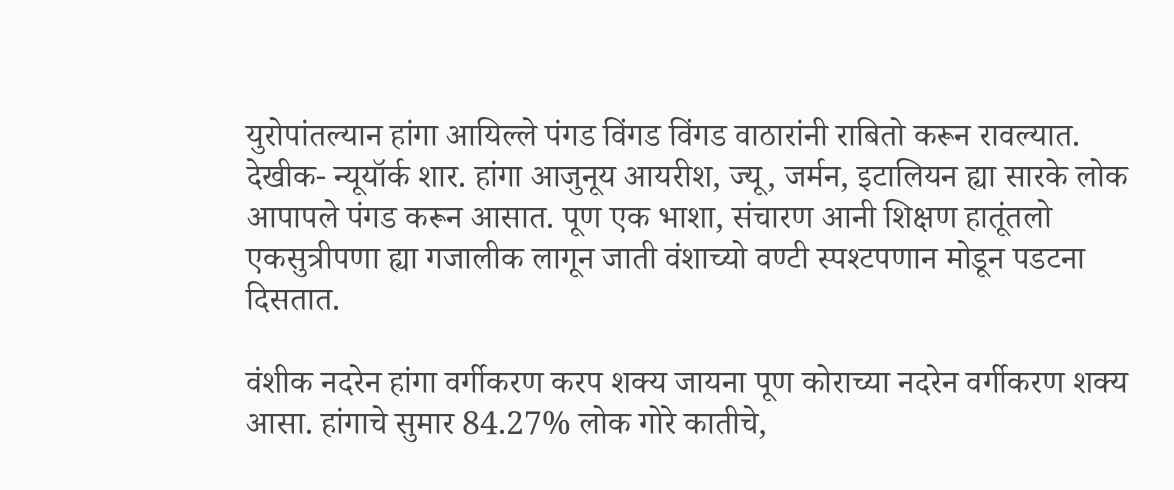युरोपांतल्यान हांगा आयिल्ले पंगड विंगड विंगड वाठारांनी राबितो करून रावल्यात. देखीक- न्यूयॉर्क शार. हांगा आजुनूय आयरीश, ज्यू, जर्मन, इटालियन ह्या सारके लोक आपापले पंगड करून आसात. पूण एक भाशा, संचारण आनी शिक्षण हातूंतलो एकसुत्रीपणा ह्या गजालीक लागून जाती वंशाच्यो वण्टी स्पश्टपणान मोडून पडटना दिसतात.

वंशीक नदरेन हांगा वर्गीकरण करप शक्य जायना पूण कोराच्या नदरेन वर्गीकरण शक्य आसा. हांगाचे सुमार 84.27% लोक गोरे कातीचे,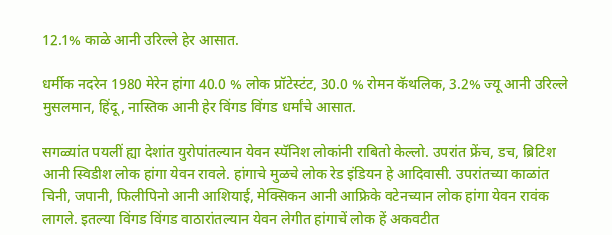12.1% काळे आनी उरिल्ले हेर आसात.

धर्मीक नदरेन 1980 मेरेन हांगा 40.0 % लोक प्रॉटेस्टंट, 30.0 % रोमन कॅथलिक, 3.2% ज्यू आनी उरिल्ले मुसलमान, हिंदू, नास्तिक आनी हेर विंगड विंगड धर्मांचे आसात.

सगळ्यांत पयलीं ह्या देशांत युरोपांतल्यान येवन स्पॅनिश लोकांनी राबितो केल्लो. उपरांत फ्रेंच, डच, ब्रिटिश आनी स्विडीश लोक हांगा येवन रावले. हांगाचे मुळचे लोक रेड इंडियन हे आदिवासी. उपरांतच्या काळांत चिनी, जपानी, फिलीपिनो आनी आशियाई, मेक्सिकन आनी आफ्रिके वटेनच्यान लोक हांगा येवन रावंक लागले. इतल्या विंगड विंगड वाठारांतल्यान येवन लेगीत हांगाचें लोक हें अकवटीत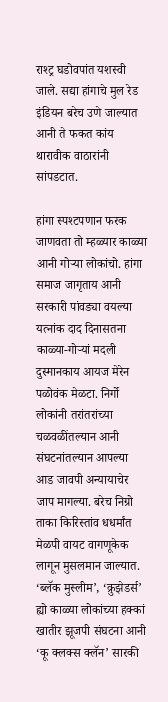राश्ट्र घडोवपांत यशस्वी जाले. सद्या हांगाचे मुल रेड इंडियन बरेच उणे जाल्यात आनी ते फकत कांय थारावीक वाठारांनी सांपडटात.

हांगा स्पश्टपणान फरक जाणवता तो म्हळ्यार काळ्या आनी गोऱ्या लोकांचो. हांगा समाज जागृताय आनी सरकारी पांवड्या वयल्या यत्नांक दाद दिनासतना काळ्या-गोऱ्यां मदली दुस्मानकाय आयज मेरेन पळोवंक मेळटा. निर्गो लोकांनी तरांतरांच्या चळवळींतल्यान आनी संघटनांतल्यान आपल्या आड जावपी अन्यायाचेर जाप मागल्या. बरेच निग्रो ताका किरिस्तांव धधर्मांत मेळपी वायट वागणूकेक लागून मुसलमान जाल्यात. ‘ब्लॅक मुस्लीम’, ‘क्रुझेडर्स’ ह्यो काळ्या लोकांच्या हक्कां खातीर झूजपी संघटना आनी ‘कू क्लक्स क्लॅन’ सारकी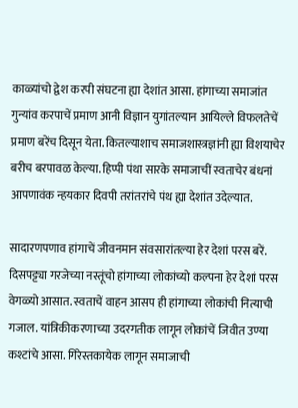काळ्यांचो द्वेश करपी संघटना ह्या देशांत आसा. हांगाच्या समाजांत गुन्यांव करपाचें प्रमाण आनी विज्ञान युगांतल्यान आयिल्ले विफलतेचें प्रमाण बरेंच दिसून येता. कितल्याशाच समाजशास्त्रज्ञांनी ह्या विशयाचेर बरीच बरपावळ केल्या. हिप्पी पंथा सारके समाजाचीं स्वताचेर बंधनां आपणावंक न्हयकार दिवपी तरांतरांचे पंथ ह्या देशांत उदेल्यात.

सादारणपणाव हांगाचें जीवनमान संवसारांतल्या हेर देशां परस बरें. दिसपट्ट्या गरजेच्या नस्तूंचो हांगाच्या लोकांच्यो कल्पना हेर देशां परस वेगळ्यो आसात. स्वताचें वाहन आसप ही हांगाच्या लोकांची नित्याची गजाल. यांत्रिकीकरणाच्या उदरगतीक लागून लोकांचें जिवीत उण्या कश्टांचे आसा. गिरेस्तकायेक लागून समाजाची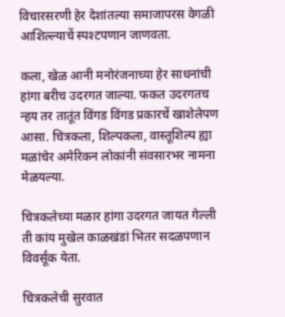विचारसरणी हेर देशांतल्या समाजापरस वेगळी आशिल्ल्याचें स्पश्टपणान जाणवता.

कला, खेळ आनी मनोरंजनाच्या हेर साधनांची हांगा बरीच उदरगत जाल्या. फकत उदरगतच न्हय तर तातूंत विंगड विंगड प्रकारचें खाशेलेपण आसा. चित्रकला, शिल्पकला, वास्तूशिल्प ह्या मळांचेर अमेरिकन लोकांनी संवसारभर नामना मेळयल्या.

चित्रकलेच्या मळार हांगा उदरगत जायत गेल्ली ती कांय मुखेल काळखंडां भितर सदळपणान विवर्सूंक येता.

चित्रकलेची सुरवात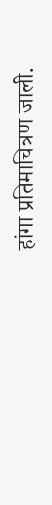हांगा प्रतिमाचित्रण जाली.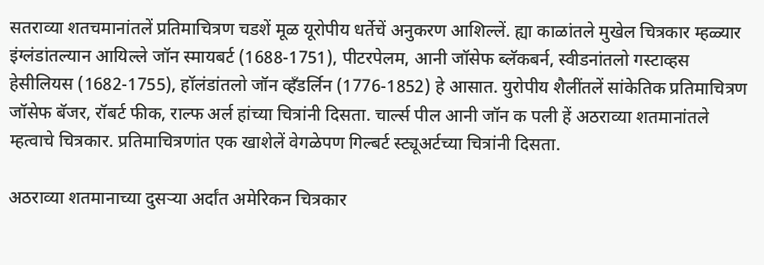सतराव्या शतचमानांतलें प्रतिमाचित्रण चडशें मूळ यूरोपीय धर्तेचें अनुकरण आशिल्लें. ह्या काळांतले मुखेल चित्रकार म्हळ्यार इंग्लंडांतल्यान आयिल्ले जॉन स्मायबर्ट (1688-1751), पीटरपेलम, आनी जॉसेफ ब्लॅकबर्न, स्वीडनांतलो गस्टाव्हस हेसीलियस (1682-1755), हॉलंडांतलो जॉन व्हँडर्लिन (1776-1852) हे आसात. युरोपीय शैलींतलें सांकेतिक प्रतिमाचित्रण जॉसेफ बॅजर, रॉबर्ट फीक, राल्फ अर्ल हांच्या चित्रांनी दिसता. चार्ल्स पील आनी जॉन क पली हें अठराव्या शतमानांतले म्हत्वाचे चित्रकार. प्रतिमाचित्रणांत एक खाशेलें वेगळेपण गिल्बर्ट स्ट्यूअर्टच्या चित्रांनी दिसता.

अठराव्या शतमानाच्या दुसऱ्या अर्दांत अमेरिकन चित्रकार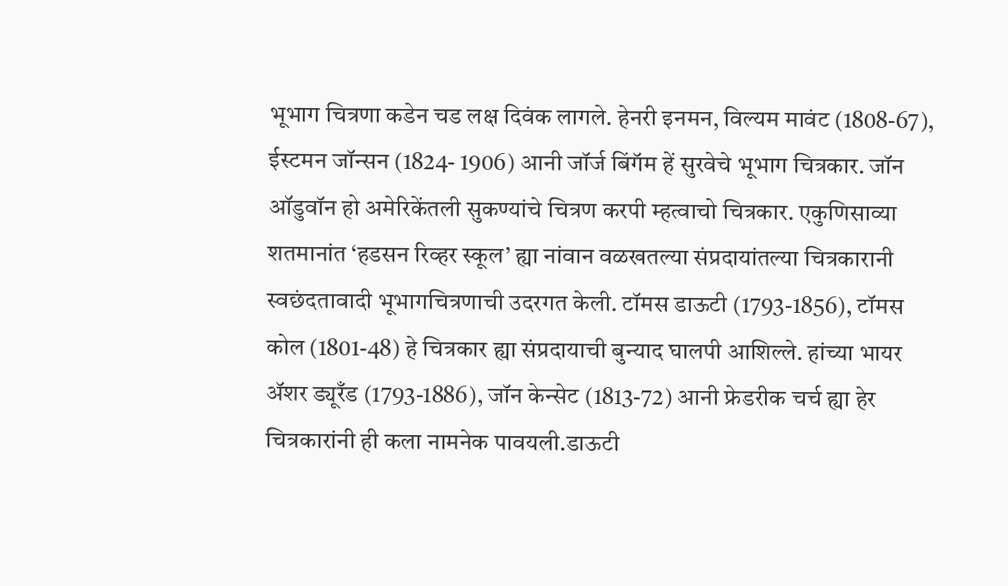भूभाग चित्रणा कडेन चड लक्ष दिवंक लागले. हेनरी इनमन, विल्यम मावंट (1808-67), ईस्टमन जॉन्सन (1824- 1906) आनी जॉर्ज बिंगॅम हें सुरवेचे भूभाग चित्रकार. जॉन ऑडुवॉन हो अमेरिकेंतली सुकण्यांचे चित्रण करपी म्हत्वाचो चित्रकार. एकुणिसाव्या शतमानांत ‘हडसन रिव्हर स्कूल’ ह्या नांवान वळखतल्या संप्रदायांतल्या चित्रकारानी स्वछंदतावादी भूभागचित्रणाची उदरगत केली. टॉमस डाऊटी (1793-1856), टॉमस कोल (1801-48) हे चित्रकार ह्या संप्रदायाची बुन्याद घालपी आशिल्ले. हांच्या भायर ॲशर ड्यूरँड (1793-1886), जॉन केन्सेट (1813-72) आनी फ्रेडरीक चर्च ह्या हेर चित्रकारांनी ही कला नामनेक पावयली.डाऊटी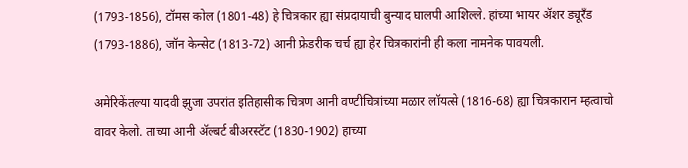(1793-1856), टॉमस कोल (1801-48) हे चित्रकार ह्या संप्रदायाची बुन्याद घालपी आशिल्ले. हांच्या भायर ॲशर ड्यूरँड (1793-1886), जॉन केन्सेट (1813-72) आनी फ्रेडरीक चर्च ह्या हेर चित्रकारांनी ही कला नामनेक पावयली.

अमेरिकेंतल्या यादवी झुजा उपरांत इतिहासीक चित्रण आनी वण्टीचित्रांच्या मळार लॉयत्से (1816-68) ह्या चित्रकारान म्हत्वाचो वावर केलो. ताच्या आनी ॲल्बर्ट बीअरस्टॅट (1830-1902) हाच्या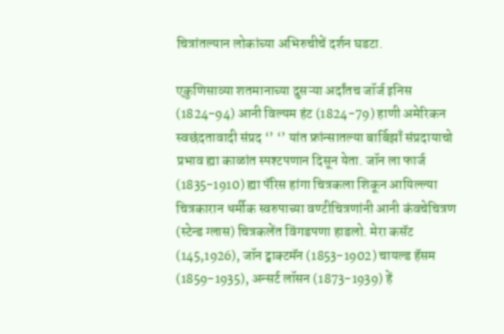चित्रांतल्यान लोकांच्या अभिरुचीचें दर्शन घडटा.

एकुणिसाव्या शतमानाच्या दुसऱ्या अर्दांतच जॉर्ज इनिस (1824-94) आनी विल्यम हंट (1824-79) हाणी अमेरिकन स्वछंदतावादी संप्रद ‘’ ‘’ यांत फ्रांन्सातल्या बार्बिझाँ संप्रदायाचो प्रभाव ह्या काळांत स्पश्टपणान दिसून येता. जॉन ला फार्ज (1835-1910) ह्या पॅरिस हांगा चित्रकला शिकून आयिल्ल्या चित्रकारान धर्मीक स्वरुपाच्या वण्टीचित्रणांनी आनी कंवचेचित्रण (स्टेन्ड ग्लास) चित्रकलेंत विंगडपणा हाडलो. मेरा कसॅट (145,1926), जॉन ट्वाक्टमॅन (1853-1902) चायल्ड हॅसम (1859-1935), अन्सर्ट लॉसन (1873-1939) हें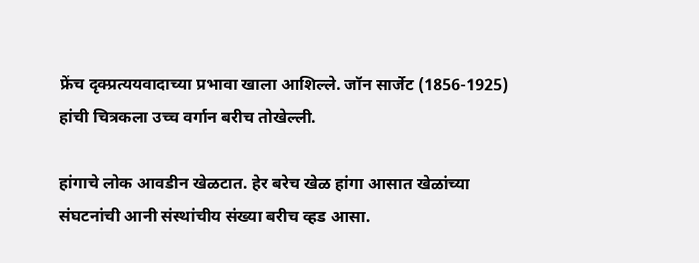फ्रेंच दृक्प्रत्ययवादाच्या प्रभावा खाला आशिल्ले. जॉन सार्जेट (1856-1925) हांची चित्रकला उच्च वर्गान बरीच तोखेल्ली.

हांगाचे लोक आवडीन खेळटात. हेर बरेच खेळ हांगा आसात खेळांच्या संघटनांची आनी संस्थांचीय संख्या बरीच व्हड आसा.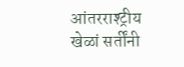आंतरराश्ट्रीय खेळां सर्तींनी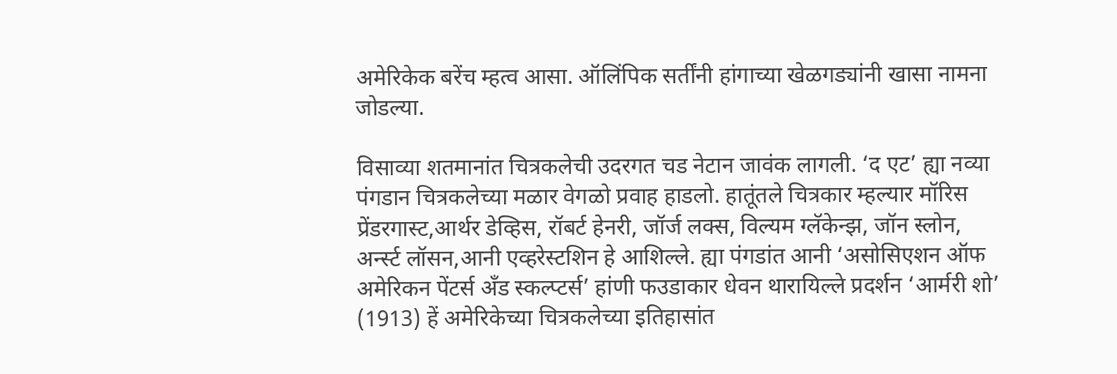अमेरिकेक बरेंच म्हत्व आसा. ऑलिंपिक सर्तींनी हांगाच्या खेळगड्यांनी खासा नामना जोडल्या.

विसाव्या शतमानांत चित्रकलेची उदरगत चड नेटान जावंक लागली. ‘द एट’ ह्या नव्या पंगडान चित्रकलेच्या मळार वेगळो प्रवाह हाडलो. हातूंतले चित्रकार म्हल्यार मॉरिस प्रेंडरगास्ट,आर्थर डेव्हिस, रॉबर्ट हेनरी, जॉर्ज लक्स, विल्यम ग्लॅकेन्झ, जॉन स्लोन, अर्न्स्ट लॉसन,आनी एव्हरेस्टशिन हे आशिल्ले. ह्या पंगडांत आनी ‘असोसिएशन ऑफ अमेरिकन पेंटर्स अँड स्कल्प्टर्स’ हांणी फउडाकार धेवन थारायिल्ले प्रदर्शन ‘आर्मरी शो’ (1913) हें अमेरिकेच्या चित्रकलेच्या इतिहासांत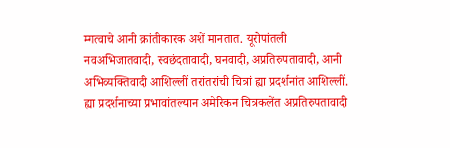म्गत्वाचे आनी क्रांतीकारक अशें मानतात. यूरोपांतली नवअभिजातवादी, स्वछंदतावादी, घनवादी, अप्रतिरुपतावादी, आनी अभिव्यक्तिवादी आशिल्लीं तरांतरांची चित्रां ह्या प्रदर्शनांत आशिल्लीं. ह्या प्रदर्शनाच्या प्रभावांतल्यान अमेरिकन चित्रकलेंत अप्रतिरुपतावादी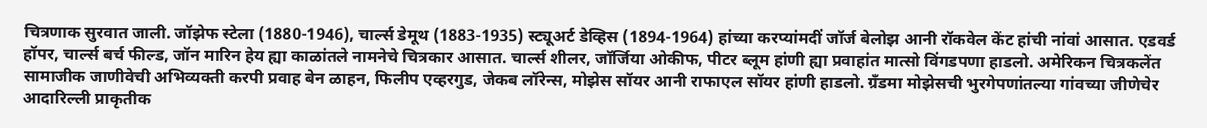चित्रणाक सुरवात जाली. जॉझेफ स्टेला (1880-1946), चार्ल्स डेमूथ (1883-1935) स्ट्यूअर्ट डेव्हिस (1894-1964) हांच्या करप्यांमदीं जॉर्ज बेलोझ आनी रॉकवेल केंट हांची नांवां आसात. एडवर्ड हॉपर, चार्ल्स बर्च फील्ड, जॉन मारिन हेय ह्या काळांतले नामनेचे चित्रकार आसात. चार्ल्स शीलर, जॉर्जिया ओकीफ, पीटर ब्लूम हांणी ह्या प्रवाहांत मात्सो विंगडपणा हाडलो. अमेरिकन चित्रकलेंत सामाजीक जाणीवेची अभिव्यक्ती करपी प्रवाह बेन ळाहन, फिलीप एव्हरगुड, जेकब लॉरेन्स, मोझेस सॉयर आनी राफाएल सॉयर हांणी हाडलो. ग्रँडमा मोझेसची भुरगेपणांतल्या गांवच्या जीणेचेर आदारिल्ली प्राकृतीक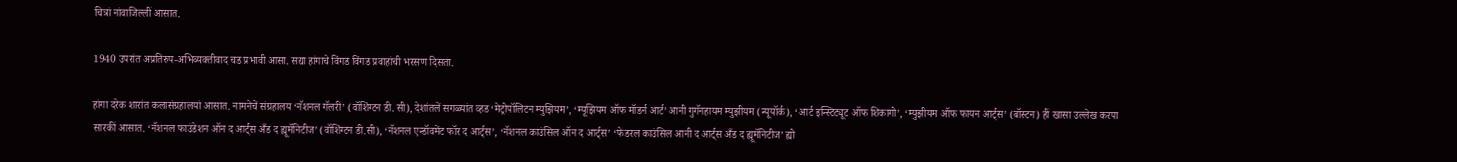चित्रां नांवाजिल्लीं आसात.

1940 उपरांत अप्रतिरुप-अभिव्यक्तीवाद चड प्रभावी आसा. सद्या हांगाचे विंगड विंगड प्रवाहांची भरसण दिसता.

हांगा दरेक शारांत कलासंग्रहालयां आसात. नामनेचें संग्रहालय ‘नॅशनल गॅलरी’ (वॉशिंग्टन डी. सी), देशांतलें सगळ्यांत व्हड ‘मेट्रोपॉलिटन म्युझियम’, ‘म्यूझियम ऑफ मॉडर्न आर्ट’ आनी गुगॅनहायम म्युझीयम (न्यूयॉर्क), ‘आर्ट इन्स्टिट्यूट ऑफ शिकागो’, ‘म्युझीयम ऑफ फायन आर्ट्स’ (बॉस्टन) हीं खासा उल्लेख करपा सारकीं आसात. ‘नॅशनल फाउंडेशन ऑन द आर्ट्स अँड द ह्यूमॅनिटीज’ (वॉशिंग्टन डी.सी), ‘नॅशनल एन्डॉवमेंट फॉर द आर्ट्स’, ‘नॅशनल काउंसिल ऑन द आर्ट्स’ ‘फेडरल काउंसिल आनी द आर्ट्स अँड द ह्यूमॅनिटीज’ ह्यो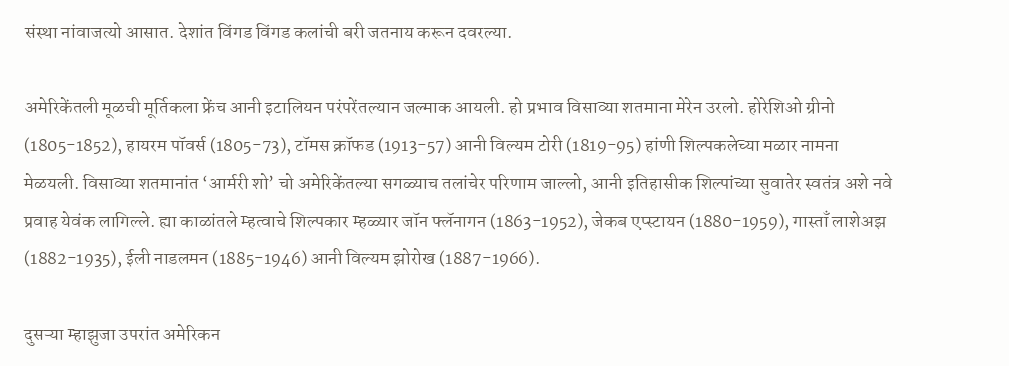संस्था नांवाजत्यो आसात. देशांत विंगड विंगड कलांची बरी जतनाय करून दवरल्या.

अमेरिकेंतली मूळची मूर्तिकला फ्रेंच आनी इटालियन परंपरेंतल्यान जल्माक आयली. हो प्रभाव विसाव्या शतमाना मेरेन उरलो. होरेशिओ ग्रीनो (1805-1852), हायरम पॉवर्स (1805-73), टॉमस क्रॉफड (1913-57) आनी विल्यम टोरी (1819-95) हांणी शिल्पकलेच्या मळार नामना मेळयली. विसाव्या शतमानांत ‘आर्मरी शो’ चो अमेरिकेंतल्या सगळ्याच तलांचेर परिणाम जाल्लो, आनी इतिहासीक शिल्पांच्या सुवातेर स्वतंत्र अशे नवे प्रवाह येवंक लागिल्ले. ह्या काळांतले म्हत्वाचे शिल्पकार म्हळ्यार जॉन फ्लॅनागन (1863-1952), जेकब एप्स्टायन (1880-1959), गास्ताँ लाशेअझ (1882-1935), ईली नाडलमन (1885-1946) आनी विल्यम झोरोख (1887-1966).

दुसऱ्या म्हाझुजा उपरांत अमेरिकन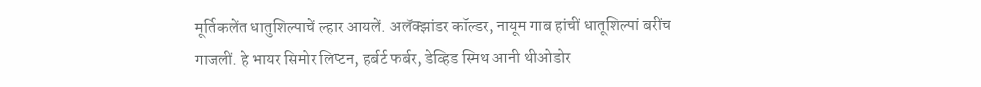मूर्तिकलेंत धातुशिल्पाचें ल्हार आयलें. अलॅक्झांडर कॉल्डर, नायूम गाब हांचीं धातूशिल्पां बरींच गाजलीं. हे भायर सिमोर लिप्टन, हर्बर्ट फर्बर, डेव्हिड स्मिथ आनी थीओडोर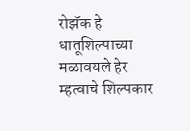रोझॅक हे धातूशिल्पाच्या मळावयले हेर म्हत्वाचे शिल्पकार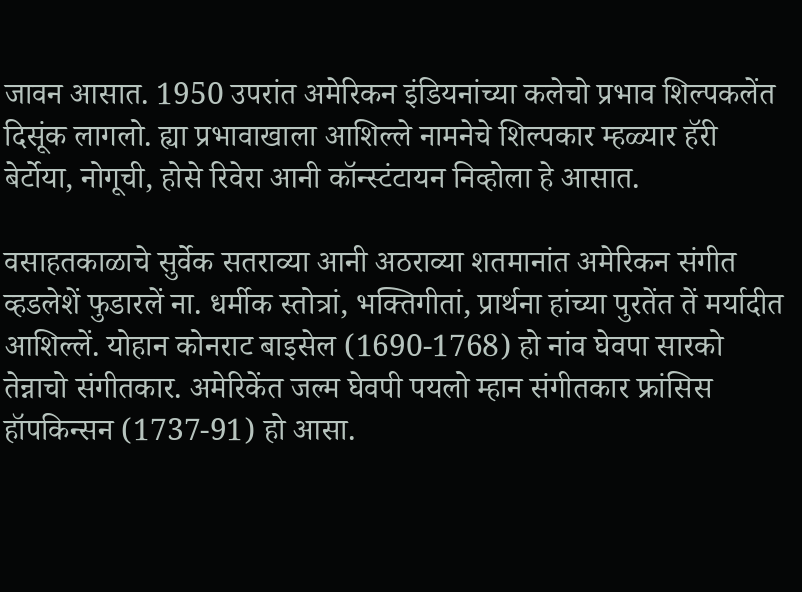जावन आसात. 1950 उपरांत अमेरिकन इंडियनांच्या कलेचो प्रभाव शिल्पकलेंत दिसूंक लागलो. ह्या प्रभावाखाला आशिल्ले नामनेचे शिल्पकार म्हळ्यार हॅरी बेर्टोया, नोगूची, होसे रिवेरा आनी कॉन्स्टंटायन निव्होला हे आसात.

वसाहतकाळाचे सुर्वेक सतराव्या आनी अठराव्या शतमानांत अमेरिकन संगीत व्हडलेशें फुडारलें ना. धर्मीक स्तोत्रां, भक्तिगीतां, प्रार्थना हांच्या पुरतेंत तें मर्यादीत आशिल्लें. योहान कोनराट बाइसेल (1690-1768) हो नांव घेवपा सारको तेन्नाचो संगीतकार. अमेरिकेंत जल्म घेवपी पयलो म्हान संगीतकार फ्रांसिस हॉपकिन्सन (1737-91) हो आसा.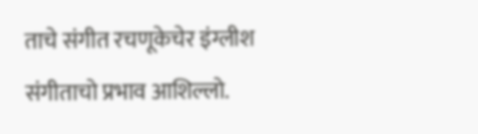ताचे संगीत रचणूकेचेर इंग्लीश संगीताचो प्रभाव आशिल्लो.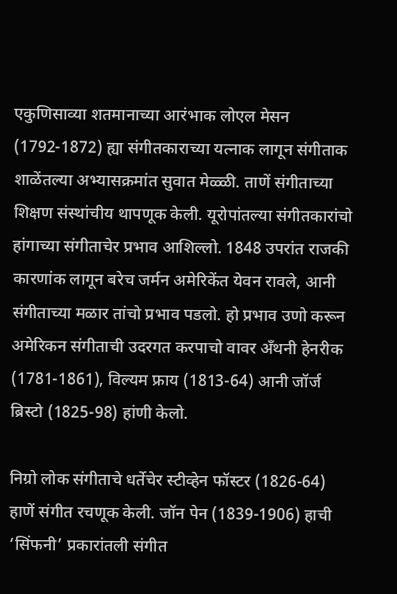एकुणिसाव्या शतमानाच्या आरंभाक लोएल मेसन (1792-1872) ह्या संगीतकाराच्या यत्नाक लागून संगीताक शाळेंतल्या अभ्यासक्रमांत सुवात मेळ्ळी. ताणें संगीताच्या शिक्षण संस्थांचीय थापणूक केली. यूरोपांतल्या संगीतकारांचो हांगाच्या संगीताचेर प्रभाव आशिल्लो. 1848 उपरांत राजकी कारणांक लागून बरेच जर्मन अमेरिकेंत येवन रावले, आनी संगीताच्या मळार तांचो प्रभाव पडलो. हो प्रभाव उणो करून अमेरिकन संगीताची उदरगत करपाचो वावर अँथनी हेनरीक (1781-1861), विल्यम फ्राय (1813-64) आनी जॉर्ज ब्रिस्टो (1825-98) हांणी केलो.

निग्रो लोक संगीताचे धर्तेचेर स्टीव्हेन फॉस्टर (1826-64) हाणें संगीत रचणूक केली. जॉन पेन (1839-1906) हाची ‘सिंफनी’ प्रकारांतली संगीत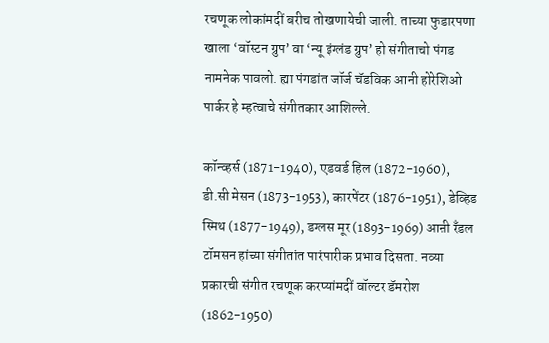रचणूक लोकांमदीं बरीच तोखणायेची जाली. ताच्या फुडारपणा खाला ‘वॉस्टन ग्रुप’ वा ‘न्यू इंग्लंड ग्रुप’ हो संगीताचो पंगड नामनेक पावलो. ह्या पंगडांत जॉर्ज चॅडविक आनी होरेशिओ पार्कर हे म्हत्वाचे संगीतकार आशिल्ले.

कॉन्व्हर्स (1871-1940), एडवर्ड हिल (1872-1960), डी.सी मेसन (1873-1953), कारपेंटर (1876-1951), डेव्हिड स्मिथ (1877-1949), डग्लस मूर (1893-1969) आऩी रँडल टॉमसन हांच्या संगीतांत पारंपारीक प्रभाव दिसता. नव्या प्रकारची संगीत रचणूक करप्यांमदीं वॉल्टर डॅमरोश (1862-1950)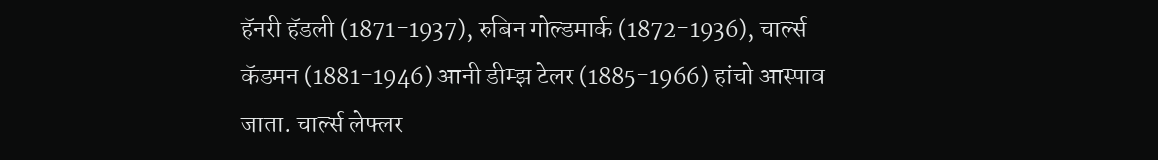हॅनरी हॅडली (1871-1937), रुबिन गोल्डमार्क (1872-1936), चार्ल्स कॅडमन (1881-1946) आनी डीम्झ टेलर (1885-1966) हांचो आस्पाव जाता. चार्ल्स लेफ्लर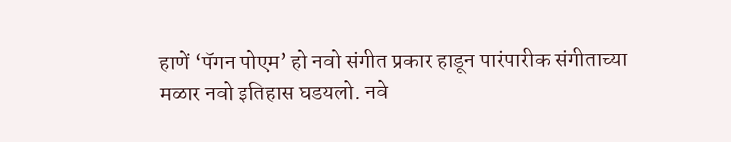हाणें ‘पॅगन पोएम’ हो नवो संगीत प्रकार हाडून पारंपारीक संगीताच्या मळार नवो इतिहास घडयलो. नवे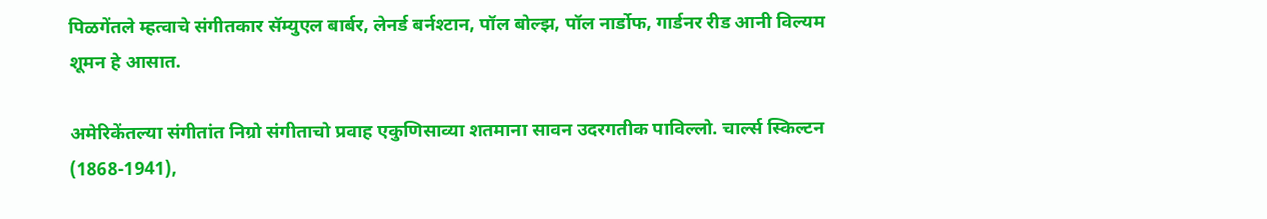पिळगेंतले म्हत्वाचे संगीतकार सॅम्युएल बार्बर, लेनर्ड बर्नश्टान, पॉल बोल्झ, पॉल नार्डोफ, गार्डनर रीड आनी विल्यम शूमन हे आसात.

अमेरिकेंतल्या संगीतांत निग्रो संगीताचो प्रवाह एकुणिसाव्या शतमाना सावन उदरगतीक पाविल्लो. चार्ल्स स्किल्टन (1868-1941),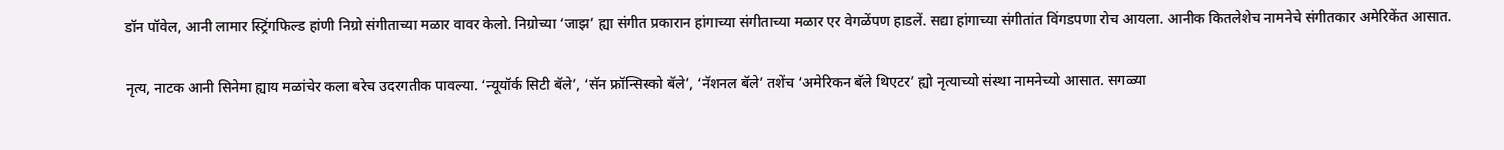डॉन पॉवेल, आनी लामार स्ट्रिंगफिल्ड हांणी निग्रो संगीताच्या मळार वावर केलो. निग्रोच्या ‘जाझ’ ह्या संगीत प्रकारान हांगाच्या संगीताच्या मळार एर वेगळेंपण हाडलें. सद्या हांगाच्या संगीतांत विंगडपणा रोच आयला. आनीक कितलेशेच नामनेचे संगीतकार अमेरिकेंत आसात.

नृत्य, नाटक आनी सिनेमा ह्याय मळांचेर कला बरेच उदरगतीक पावल्या. ‘न्यूयॉर्क सिटी बॅले’, ‘सॅन फ्रॉन्सिस्को बॅले’, ‘नॅशनल बॅले’ तशेंच ‘अमेरिकन बॅले थिएटर’ ह्यो नृत्याच्यो संस्था नामनेच्यो आसात. सगळ्या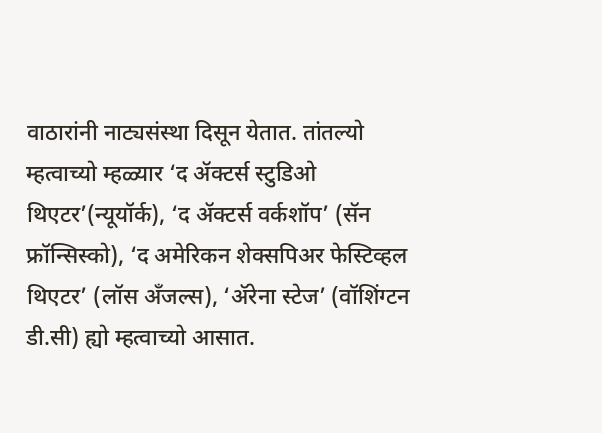वाठारांनी नाट्यसंस्था दिसून येतात. तांतल्यो म्हत्वाच्यो म्हळ्यार ‘द ॲक्टर्स स्टुडिओ थिएटर’(न्यूयॉर्क), ‘द ॲक्टर्स वर्कशॉप’ (सॅन फ्रॉन्सिस्को), ‘द अमेरिकन शेक्सपिअर फेस्टिव्हल थिएटर’ (लॉस अँजल्स), ‘ॲरेना स्टेज’ (वॉशिंग्टन डी.सी) ह्यो म्हत्वाच्यो आसात.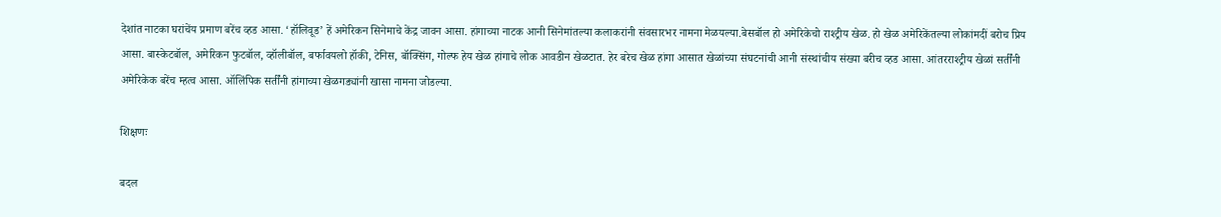देशांत नाटका घरांचेंय प्रमाण बरेंच व्हड आसा. ‘हॉलिवूड’ हें अमेरिकन सिनेमाचे केंद्र जावन आसा. हांगाच्या नाटक आनी सिनेमांतल्या कलाकरांनी संवसारभर नामना मेळयल्या.बेसबॉल हो अमेरिकेचो राश्ट्रीय खेळ. हो खेळ अमेरिकेंतल्या लोकांमदीं बरोच प्रिय आसा. बास्केटबॉल, अमेरिकन फुटबॉल, व्हॉलीबॉल, बर्फावयलो हॉकी, टेनिस, बॉक्सिंग, गोल्फ हेय खेळ हांगाचे लोक आवडीन खेळटात. हेर बरेच खेळ हांगा आसात खेळांच्या संघटनांची आनी संस्थांचीय संख्या बरीच व्हड आसा. आंतरराश्ट्रीय खेळां सर्तींनी अमेरिकेक बरेंच म्हत्व आसा. ऑलिंपिक सर्तींनी हांगाच्या खेळगड्यांनी खासा नामना जोडल्या.

शिक्षणः

बदल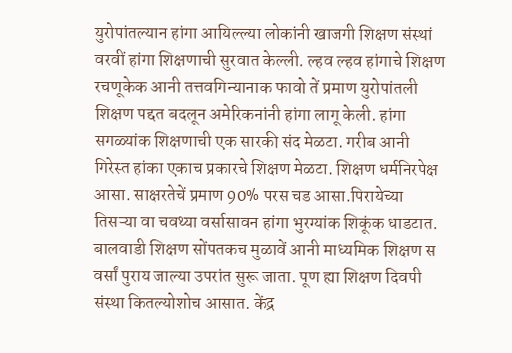युरोपांतल्यान हांगा आयिल्ल्या लोकांनी खाजगी शिक्षण संस्थां वरवीं हांगा शिक्षणाची सुरवात केल्ली. ल्हव ल्हव हांगाचे शिक्षण रचणूकेक आनी तत्तवगिन्यानाक फावो तें प्रमाण युरोपांतली शिक्षण पद्दत बदलून अमेरिकनांनी हांगा लागू केली. हांगा सगळ्यांक शिक्षणाची एक सारकी संद मेळटा. गरीब आनी गिरेस्त हांका एकाच प्रकारचे शिक्षण मेळटा. शिक्षण धर्मनिरपेक्ष आसा. साक्षरतेचें प्रमाण 90% परस चड आसा.पिरायेच्या तिसऱ्या वा चवथ्या वर्सासावन हांगा भुरग्यांक शिकूंक धाडटात. बालवाडी शिक्षण सोंपतकच मुळावें आनी माध्यमिक शिक्षण स वर्सां पुराय जाल्या उपरांत सुरू जाता. पूण ह्या शिक्षण दिवपी संस्था कितल्योशोच आसात. केंद्र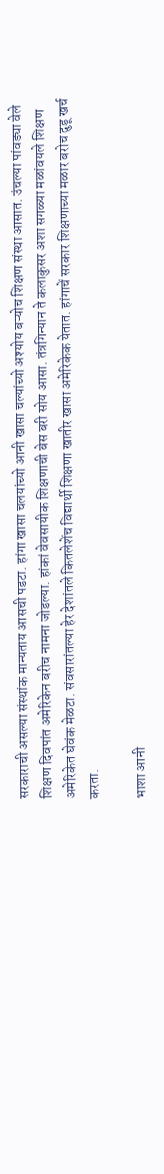सरकाराची असल्या संस्थांक मान्यताय आसची पडटा. हांगा खासा चलयांच्यो आनी खासा चल्यांच्यो अश्योय बऱ्योच शिक्षण संस्था आसात. उंचल्या पांवड्या वेले शिक्षण दिवपांत अमेरिकेन बरीच नामना जोडल्या. हांकां वेवसायीक शिक्षणाची बेस बरी सोय आसा. तंत्रगिन्यान ते कलाकुसर अशा सगळ्या मळांवयले शिक्षण अमेरिकेत घेवंक मेळटा. संवसारांतल्या हेर देशांतले कितलेशेंच विद्यार्थी शिक्षणा खातीर खासा अमेरिकेक येतात. हांगाचें सरकार शिक्षणाच्या मळार बरोच दुडू खर्च करता.

भाशा आनी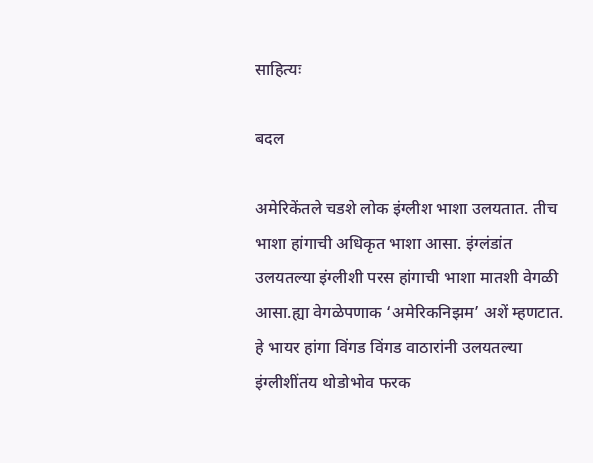साहित्यः

बदल

अमेरिकेंतले चडशे लोक इंग्लीश भाशा उलयतात. तीच भाशा हांगाची अधिकृत भाशा आसा. इंग्लंडांत उलयतल्या इंग्लीशी परस हांगाची भाशा मातशी वेगळी आसा.ह्या वेगळेपणाक ‘अमेरिकनिझम’ अशें म्हणटात. हे भायर हांगा विंगड विंगड वाठारांनी उलयतल्या इंग्लीशींतय थोडोभोव फरक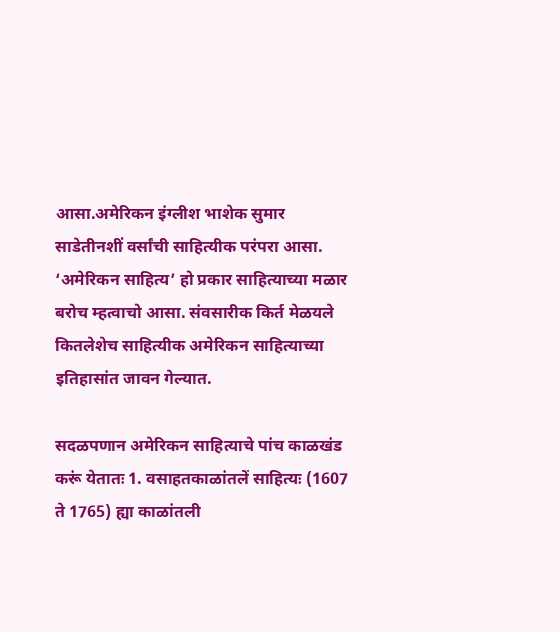आसा.अमेरिकन इंग्लीश भाशेक सुमार साडेतीनशीं वर्सांची साहित्यीक परंपरा आसा. ‘अमेरिकन साहित्य’ हो प्रकार साहित्याच्या मळार बरोच म्हत्वाचो आसा. संवसारीक किर्त मेळयले कितलेशेच साहित्यीक अमेरिकन साहित्याच्या इतिहासांत जावन गेल्यात.

सदळपणान अमेरिकन साहित्याचे पांच काळखंड करूं येतातः 1. वसाहतकाळांतलें साहित्यः (1607 ते 1765) ह्या काळांतली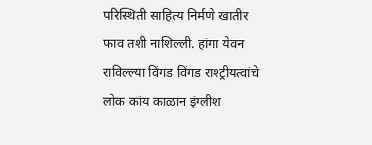परिस्थिती साहित्य निर्मणे खातीर फाव तशी नाशिल्ली. हांगा येवन राविल्ल्या विंगड विंगड राश्ट्रीयत्वांचे लोक कांय काळान इंग्लीश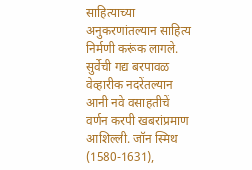साहित्याच्या अनुकरणांतल्यान साहित्य निर्मणी करूंक लागले. सुर्वेची गद्य बरपावळ वेव्हारीक नदरेंतल्यान आनी नवे वसाहतीचें वर्णन करपी खबरांप्रमाण आशिल्ली. जॉन स्मिथ (1580-1631),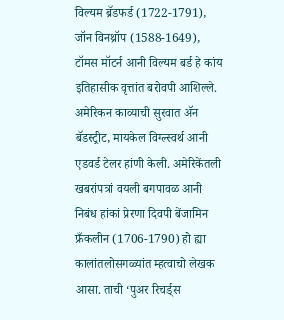विल्यम ब्रॅडफर्ड (1722-1791), जॉन विनथ्रॉप (1588-1649), टॉमस मॉटर्न आनी विल्यम बर्ड हे कांय इतिहासीक वृत्तांत बरोवपी आशिल्ले. अमेरिकन काव्याची सुरवात ॲन बॅडस्ट्रीट, मायकेल विग्ल्स्वर्थ आनी एडवर्ड टेलर हांणी केली. अमेरिकेंतली खबरांपत्रां वयली बगपावळ आनी निबंध हांकां प्रेरणा दिवपी बेंजामिन फ्रँकलीन (1706-1790) हो ह्या कालांतलोसगळ्यांत म्हत्वाचो लेखक आसा. ताची ‘पुअर रिचर्ड्स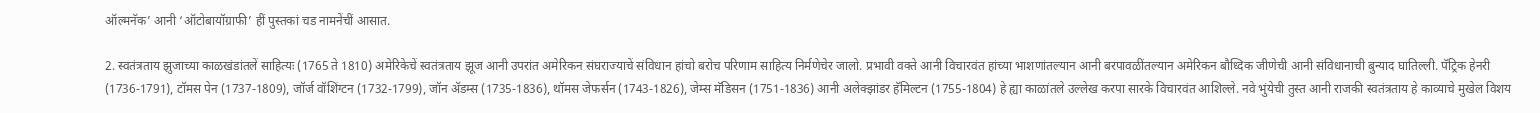ऑल्मनॅक’ आनी ‘ऑटोबायॉग्राफी’ हीं पुस्तकां चड नामनेंचीं आसात.

2. स्वतंत्रताय झुजाच्या काळखंडांतलें साहित्यः (1765 ते 1810) अमेरिकेचें स्वतंत्रताय झूज आनी उपरांत अमेरिकन संघराज्याचें संविधान हांचो बरोच परिणाम साहित्य निर्मणेचेर जालो. प्रभावी वक्ते आनी विचारवंत हांच्या भाशणांतल्यान आनी बरपावळींतल्यान अमेरिकन बौध्दिक जीणेची आनी संविधानाची बुन्याद घातिल्ली. पॅट्रिक हेनरी (1736-1791), टॉमस पेन (1737-1809), जॉर्ज वॉशिंग्टन (1732-1799), जॉन ॲडम्स (1735-1836), थॉमस जेफर्सन (1743-1826), जेम्स मॅडिसन (1751-1836) आनी अलेक्झांडर हॅमिल्टन (1755-1804) हे ह्या काळांतले उल्लेख करपा सारके विचारवंत आशिल्ले. नवे भुंयेची तुस्त आनी राजकी स्वतंत्रताय हे काव्याचे मुखेल विशय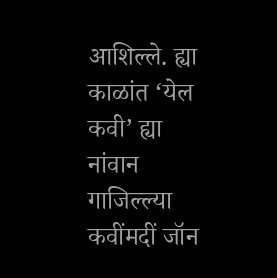आशिल्ले. ह्या काळांत ‘येल कवी’ ह्या नांवान गाजिल्ल्या कवींमदीं जॉन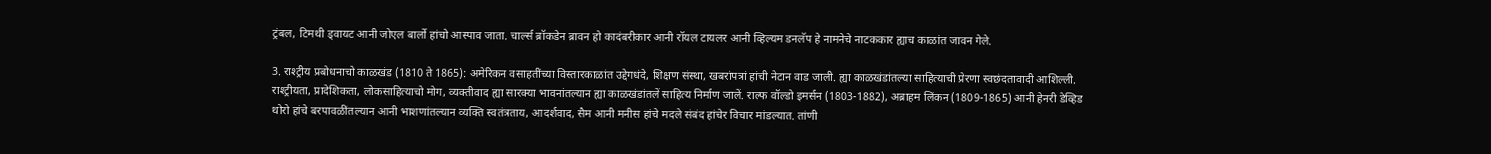ट्रंबल, टिमथी ड्वायट आनी जोएल बार्लो हांचो आस्पाव जाता. चार्ल्स ब्रॉकडेन ब्रावन हो कादंबरीकार आनी रॉयल टायलर आनी व्हिल्यम डनलॅप हे नामनेचे नाटककार ह्याच काळांत जावन गेले.

3. राश्ट्रीय प्रबोधनाचो काळखंड (1810 ते 1865): अमेरिकन वसाहतींच्या विस्तारकाळांत उद्देगधंदे, शिक्षण संस्था, खबरांपत्रां हांची नेटान वाड जाली. ह्या काळखंडांतल्या साहित्याची प्रेरणा स्वछंदतावादी आशिल्ली. राश्ट्रीयता, प्रादेशिकता, लोकसाहित्याचो मोग, व्यक्तीवाद ह्या सारक्या भावनांतल्यान ह्या काळखंडांतलें साहित्य निर्माण जालें. राल्फ वॉल्डो इमर्सन (1803-1882), अब्राहम लिंकन (1809-1865) आनी हेनरी डेव्हिड थोरो हांचे बरपावळींतल्यान आनी भाशणांतल्यान व्यक्ति स्वतंत्रताय, आदर्शवाद, सैम आनी मनीस हांचे मदले संबंद हांचेर विचार मांडल्यात. तांणी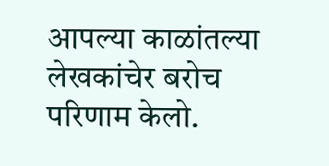आपल्या काळांतल्या लेखकांचेर बरोच परिणाम केलो.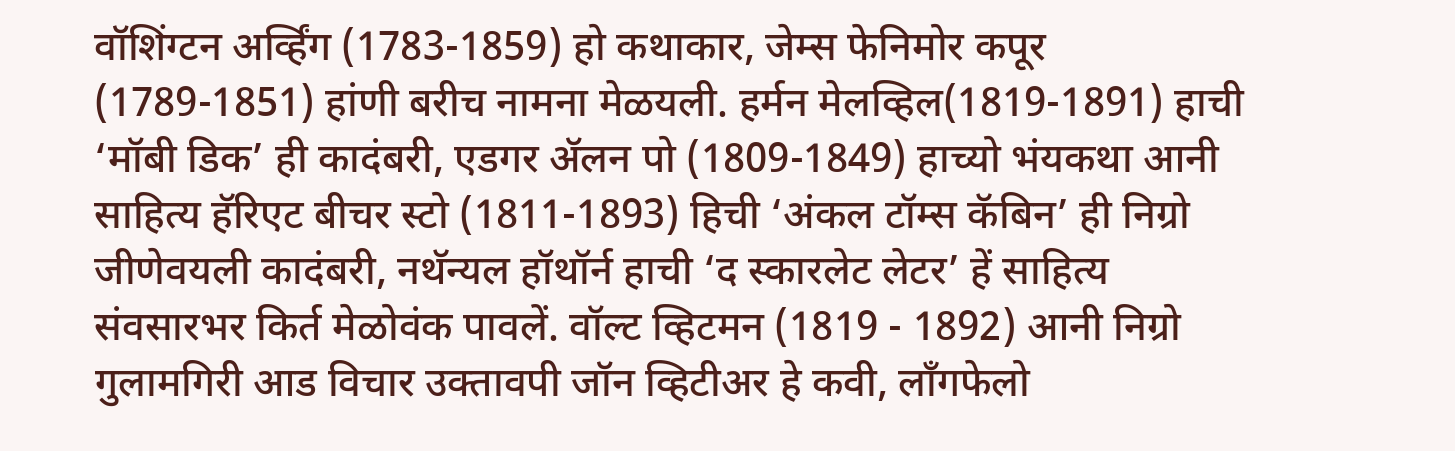वॉशिंग्टन अर्व्हिंग (1783-1859) हो कथाकार, जेम्स फेनिमोर कपूर (1789-1851) हांणी बरीच नामना मेळयली. हर्मन मेलव्हिल(1819-1891) हाची ‘मॉबी डिक’ ही कादंबरी, एडगर ॲलन पो (1809-1849) हाच्यो भंयकथा आनी साहित्य हॅरिएट बीचर स्टो (1811-1893) हिची ‘अंकल टॉम्स कॅबिन’ ही निग्रो जीणेवयली कादंबरी, नथॅन्यल हॉथॉर्न हाची ‘द स्कारलेट लेटर’ हें साहित्य संवसारभर किर्त मेळोवंक पावलें. वॉल्ट व्हिटमन (1819 - 1892) आनी निग्रो गुलामगिरी आड विचार उक्तावपी जॉन व्हिटीअर हे कवी, लाँगफेलो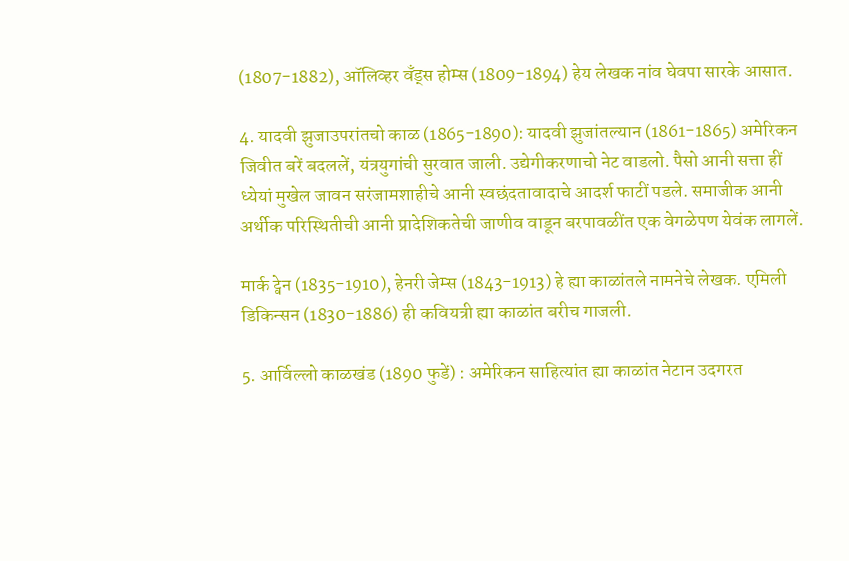(1807-1882), ऑलिव्हर वँड्स होम्स (1809-1894) हेय लेखक नांव घेवपा सारके आसात.

4. यादवी झुजाउपरांतचो काळ (1865-1890): यादवी झुजांतल्यान (1861-1865) अमेरिकन जिवीत बरें बदललें, यंत्रयुगांची सुरवात जाली. उद्येगीकरणाचो नेट वाडलो. पैसो आनी सत्ता हीं ध्येयां मुखेल जावन सरंजामशाहीचे आनी स्वछंदतावादाचे आदर्श फाटीं पडले. समाजीक आनी अर्थीक परिस्थितीची आनी प्रादेशिकतेची जाणीव वाडून बरपावळींत एक वेगळेपण येवंक लागलें.

मार्क ट्वेन (1835-1910), हेनरी जेम्स (1843-1913) हे ह्या काळांतले नामनेचे लेखक. एमिली डिकिन्सन (1830-1886) ही कवियत्री ह्या काळांत बरीच गाजली.

5. आर्विल्लो काळखंड (1890 फुडें) : अमेरिकन साहित्यांत ह्या काळांत नेटान उदगरत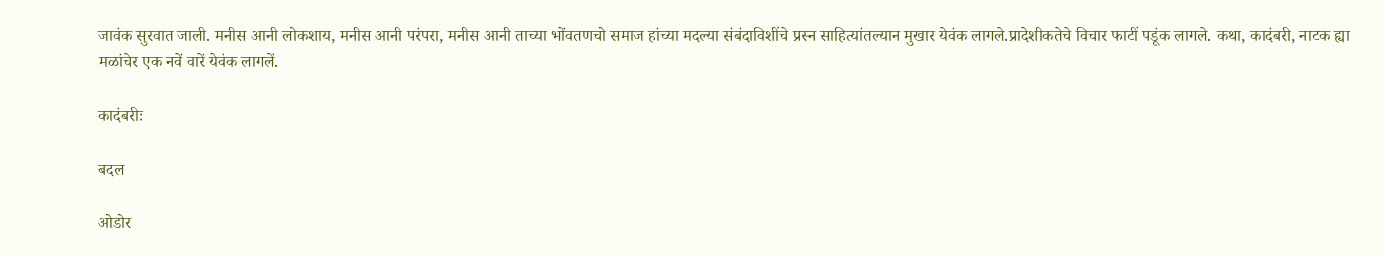जावंक सुरवात जाली. मनीस आनी लोकशाय, मनीस आनी परंपरा, मनीस आनी ताच्या भोंवतणचो समाज हांच्या मदल्या संबंदाविशींचे प्रस्न साहित्यांतल्यान मुखार येवंक लागले.प्रादेशीकतेचे विचार फाटीं पडूंक लागले. कथा, कादंबरी, नाटक ह्या मळांचेर एक नवें वारें येवंक लागलें.

कादंबरीः

बदल

ओडोर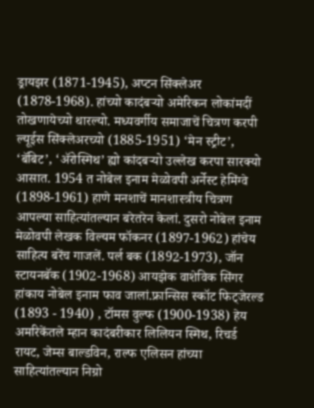ड्रायझर (1871-1945), अप्टन सिंक्लेअर (1878-1968). हांच्यो कादंबऱ्यो अमेरिकन लोकांमदीं तोखणायेच्यो थारल्यो. मध्यवर्गीय समाजाचें चित्रण करपी ल्यूईस सिंक्लेअरच्यो (1885-1951) ‘मेन स्ट्रीट’, ‘बॅबिट’, ‘ॲरोस्मिथ’ ह्यो कांदबऱ्यो उल्लेख करपा सारक्यो आसात. 1954 त नोबेल इनाम मेळोवपी अर्नेस्ट हेमिंग्वे (1898-1961) हाणे मनशाचें मानशास्त्रीय चित्रण आपल्या साहित्यांतल्यान बरेतरेन केलां. दुसरो नोबेल इनाम मेळोवपी लेखक विल्यम फॉकनर (1897-1962) हांचेय साहित्य बरेंच गाजलें. पर्ल बक (1892-1973), जॉन स्टायनबॅक (1902-1968) आयझेक वाशेविक सिंगर हांकाय नोबेल इनाम फाव जालां.फ्रान्सिस स्कॉट फिट्जेरल्ड (1893 - 1940) , टॉमस वुल्फ (1900-1938) हेय अमरिकेंतले म्हान कादंबरीकार लिलियन स्मिथ, रिचर्ड रायट, जेम्स बाल्डविन, राल्फ एलिसन हांच्या साहित्यांतल्यान निग्रो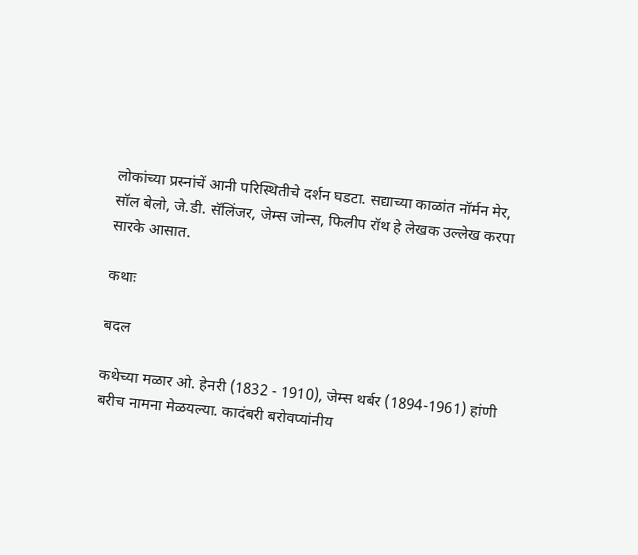लोकांच्या प्रस्नांचें आनी परिस्थितीचे दर्शन घडटा. सद्याच्या काळांत नॉर्मन मेर, सॉल बेलो, जे.डी. सॅलिंजर, जेम्स जोन्स, फिलीप रॉथ हे लेखक उल्लेख करपा सारके आसात.

कथाः

बदल

कथेच्या मळार ओ. हेनरी (1832 - 1910), जेम्स थर्बर (1894-1961) हांणी बरीच नामना मेळयल्या. कादंबरी बरोवप्यांनीय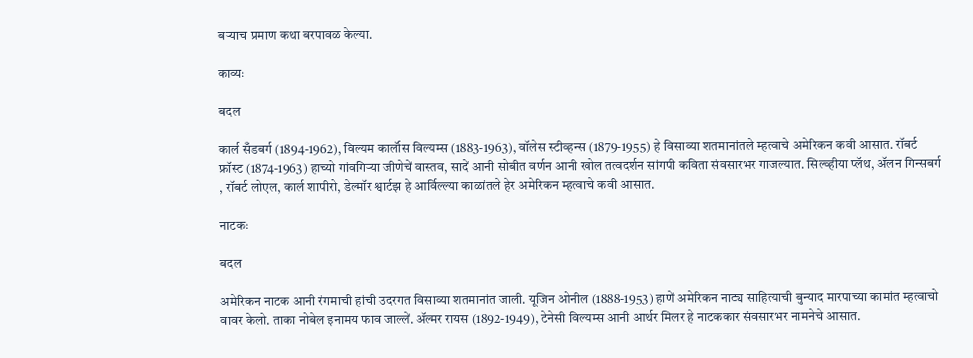बऱ्याच प्रमाण कथा बरपावळ केल्या.

काव्यः

बदल

कार्ल सँडबर्ग (1894-1962), विल्यम कार्लॉस विल्यम्स (1883-1963), वॉलेस स्टीव्हन्स (1879-1955) हे विसाव्या शतमानांतले म्हत्वाचे अमेरिकन कवी आसात. रॉबर्ट फ्रॉस्ट (1874-1963) हाच्यो गांवगिऱ्या जीणेचें वास्तव, सादें आनी सोबीत वर्णन आनी खोल तत्वदर्शन सांगपी कविता संवसारभर गाजल्यात. सिल्व्हीया प्लॅथ, ॲलन गिन्सबर्ग , रॉबर्ट लोएल, कार्ल शापीरो, डेल्मॉर श्वार्टझ हे आर्विल्ल्या काळांतले हेर अमेरिकन म्हत्वाचे कवी आसात.

नाटकः

बदल

अमेरिकन नाटक आनी रंगमाची हांची उदरगत विसाव्या शतमानांत जाली. यूजिन ओनील (1888-1953) हाणें अमेरिकन नाट्य साहित्याची बुन्याद मारपाच्या कामांत म्हत्वाचो वावर केलो. ताका नोबेल इनामय फाव जाल्लें. ॲल्मर रायस (1892-1949), टेनेसी विल्यम्स आनी आर्थर मिलर हे नाटककार संवसारभर नामनेचे आसात.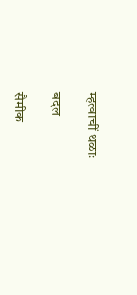म्हत्वाचीं थळाः

बदल

सैमीक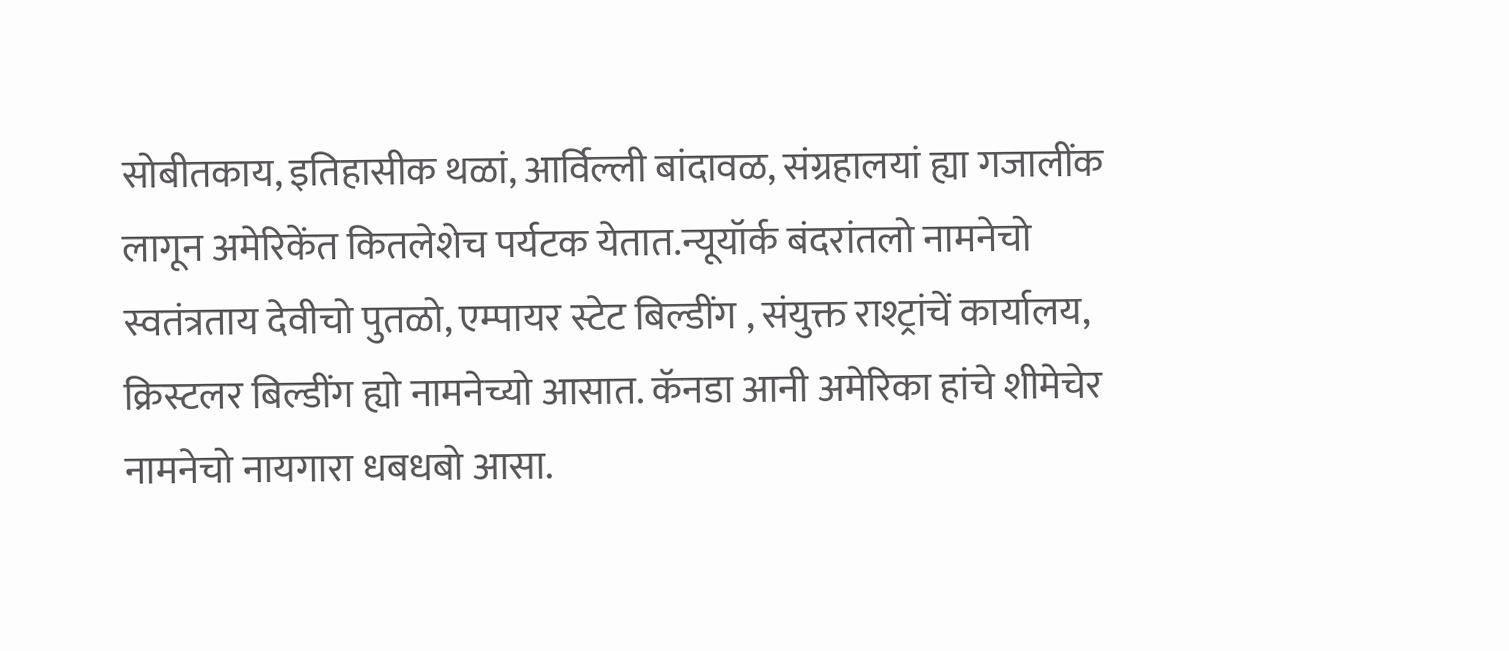सोबीतकाय, इतिहासीक थळां, आर्विल्ली बांदावळ, संग्रहालयां ह्या गजालींक लागून अमेरिकेंत कितलेशेच पर्यटक येतात.न्यूयॉर्क बंदरांतलो नामनेचो स्वतंत्रताय देवीचो पुतळो, एम्पायर स्टेट बिल्डींग , संयुक्त राश्ट्रांचें कार्यालय, क्रिस्टलर बिल्डींग ह्यो नामनेच्यो आसात. कॅनडा आनी अमेरिका हांचे शीमेचेर नामनेचो नायगारा धबधबो आसा.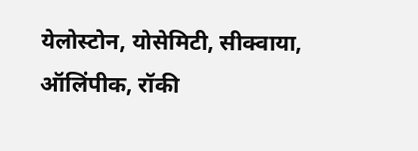येलोस्टोन, योसेमिटी, सीक्वाया, ऑलिंपीक, रॉकी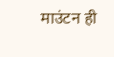माउंटन ही